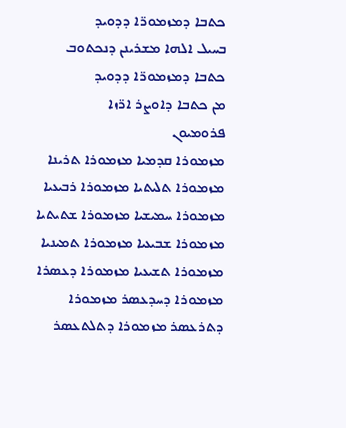ܟܬܒܐ ܕܡܙܡܘܪ̈ܐ ܕܕܘܝܕ
ܒܚܝܠ ܐܠܗܐ ܡܫܪܝܢܢ ܕܢܟܬܘܒ
ܟܬܒܐ ܕܡܙܡܘܪ̈ܐ ܕܕܘܝܕ
ܡܢ ܟܬܒܐ ܕܐܘܨܪ ܐܪ̈ܙܐ
ܦܪܘܡܝܘܢ
ܡܙܡܘܪܐ ܩܕܡܝܐ ܡܙܡܘܪܐ ܬܪܝܢܐ ܡܙܡܘܪܐ ܬܠܝܬܝܐ ܡܙܡܘܪܐ ܪܒܝܥܝܐ ܡܙܡܘܪܐ ܚܡܝܫܝܐ ܡܙܡܘܪܐ ܫܬܝܬܝܐ ܡܙܡܘܪܐ ܫܒܝܥܝܐ ܡܙܡܘܪܐ ܬܡܝܢܝܐ ܡܙܡܘܪܐ ܬܫܝܥܝܐ ܡܙܡܘܪܐ ܕܥܣܪܐ
ܡܙܡܘܪܐ ܕܚܕܥܣܪ ܡܙܡܘܪܐ ܕܬܪܥܣܪ ܡܙܡܘܪܐ ܕܬܠܬܥܣܪ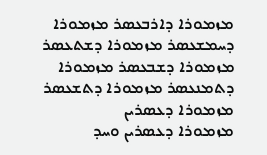ܡܙܡܘܪܐ ܕܐܪܒܥܣܪ ܡܙܡܘܪܐ ܕܚܡܫܥܣܪ ܡܙܡܘܪܐ ܕܫܬܥܣܪ ܡܙܡܘܪܐ ܕܫܒܥܣܪ ܡܙܡܘܪܐ ܕܬܡܢܥܣܪ ܡܙܡܘܪܐ ܕܬܫܥܣܪ ܡܙܡܘܪܐ ܕܥܣܪܝܢ
ܡܙܡܘܪܐ ܕܥܣܪܝܢ ܘܚܕ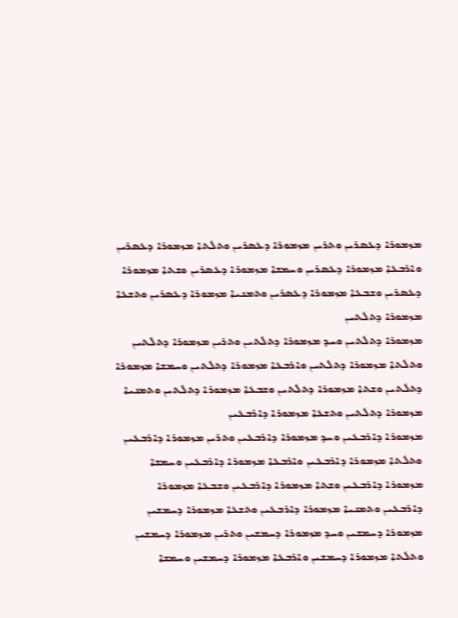ܡܙܡܘܪܐ ܕܥܣܪܝܢ ܘܬܪܝܢ ܡܙܡܘܪܐ ܕܥܣܪܝܢ ܘܬܠܬܐ ܡܙܡܘܪܐ ܕܥܣܪܝܢ ܘܐܪܒܥܐ ܡܙܡܘܪܐ ܕܥܣܪܝܢ ܘܚܡܫܐ ܡܙܡܘܪܐ ܕܥܣܪܝܢ ܘܫܬܐ ܡܙܡܘܪܐ ܕܥܣܪܝܢ ܘܫܒܥܐ ܡܙܡܘܪܐ ܕܥܣܪܝܢ ܘܬܡܢܝܐ ܡܙܡܘܪܐ ܕܥܣܪܝܢ ܘܬܫܥܐ ܡܙܡܘܪܐ ܕܬܠܬܝܢ
ܡܙܡܘܪܐ ܕܬܠܬܝܢ ܘܚܕ ܡܙܡܘܪܐ ܕܬܠܬܝܢ ܘܬܪܝܢ ܡܙܡܘܪܐ ܕܬܠܬܝܢ ܘܬܠܬܐ ܡܙܡܘܪܐ ܕܬܠܬܝܢ ܘܐܪܒܥܐ ܡܙܡܘܪܐ ܕܬܠܬܝܢ ܘܚܡܫܐ ܡܙܡܘܪܐ ܕܬܠܬܝܢ ܘܫܬܐ ܡܙܡܘܪܐ ܕܬܠܬܝܢ ܘܫܒܥܐ ܡܙܡܘܪܐ ܕܬܠܬܝܢ ܘܬܡܢܝܐ ܡܙܡܘܪܐ ܕܬܠܬܝܢ ܘܬܫܥܐ ܡܙܡܘܪܐ ܕܐܪܒܥܝܢ
ܡܙܡܘܪܐ ܕܐܪܒܥܝܢ ܘܚܕ ܡܙܡܘܪܐ ܕܐܪܒܥܝܢ ܘܬܪܝܢ ܡܙܡܘܪܐ ܕܐܪܒܥܝܢ ܘܬܠܬܐ ܡܙܡܘܪܐ ܕܐܪܒܥܝܢ ܘܐܪܒܥܐ ܡܙܡܘܪܐ ܕܐܪܒܥܝܢ ܘܚܡܫܐ ܡܙܡܘܪܐ ܕܐܪܒܥܝܢ ܘܫܬܐ ܡܙܡܘܪܐ ܕܐܪܒܥܝܢ ܘܫܒܥܐ ܡܙܡܘܪܐ ܕܐܪܒܥܝܢ ܘܬܡܢܝܐ ܡܙܡܘܪܐ ܕܐܪܒܥܝܢ ܘܬܫܥܐ ܡܙܡܘܪܐ ܕܚܡܫܝܢ
ܡܙܡܘܪܐ ܕܚܡܫܝܢ ܘܚܕ ܡܙܡܘܪܐ ܕܚܡܫܝܢ ܘܬܪܝܢ ܡܙܡܘܪܐ ܕܚܡܫܝܢ ܘܬܠܬܐ ܡܙܡܘܪܐ ܕܚܡܫܝܢ ܘܐܪܒܥܐ ܡܙܡܘܪܐ ܕܚܡܫܝܢ ܘܚܡܫܐ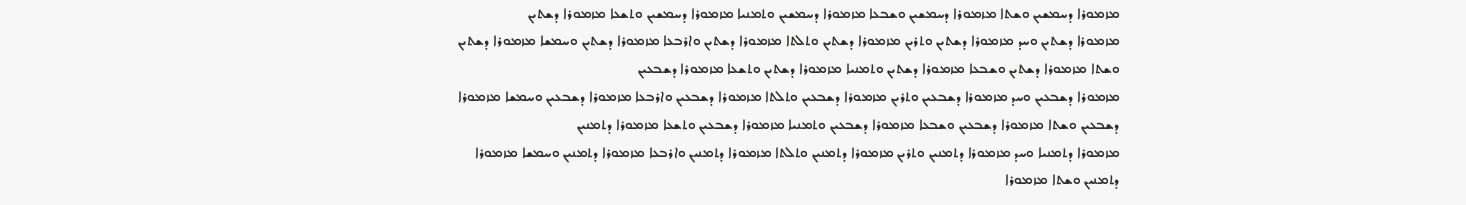ܡܙܡܘܪܐ ܕܚܡܫܝܢ ܘܫܬܐ ܡܙܡܘܪܐ ܕܚܡܫܝܢ ܘܫܒܥܐ ܡܙܡܘܪܐ ܕܚܡܫܝܢ ܘܬܡܢܝܐ ܡܙܡܘܪܐ ܕܚܡܫܝܢ ܘܬܫܥܐ ܡܙܡܘܪܐ ܕܫܬܝܢ
ܡܙܡܘܪܐ ܕܫܬܝܢ ܘܚܕ ܡܙܡܘܪܐ ܕܫܬܝܢ ܘܬܪܝܢ ܡܙܡܘܪܐ ܕܫܬܝܢ ܘܬܠܬܐ ܡܙܡܘܪܐ ܕܫܬܝܢ ܘܐܪܒܥܐ ܡܙܡܘܪܐ ܕܫܬܝܢ ܘܚܡܫܐ ܡܙܡܘܪܐ ܕܫܬܝܢ ܘܫܬܐ ܡܙܡܘܪܐ ܕܫܬܝܢ ܘܫܒܥܐ ܡܙܡܘܪܐ ܕܫܬܝܢ ܘܬܡܢܝܐ ܡܙܡܘܪܐ ܕܫܬܝܢ ܘܬܫܥܐ ܡܙܡܘܪܐ ܕܫܒܥܝܢ
ܡܙܡܘܪܐ ܕܫܒܥܝܢ ܘܚܕ ܡܙܡܘܪܐ ܕܫܒܥܝܢ ܘܬܪܝܢ ܡܙܡܘܪܐ ܕܫܒܥܝܢ ܘܬܠܬܐ ܡܙܡܘܪܐ ܕܫܒܥܝܢ ܘܐܪܒܥܐ ܡܙܡܘܪܐ ܕܫܒܥܝܢ ܘܚܡܫܐ ܡܙܡܘܪܐ ܕܫܒܥܝܢ ܘܫܬܐ ܡܙܡܘܪܐ ܕܫܒܥܝܢ ܘܫܒܥܐ ܡܙܡܘܪܐ ܕܫܒܥܝܢ ܘܬܡܢܝܐ ܡܙܡܘܪܐ ܕܫܒܥܝܢ ܘܬܫܥܐ ܡܙܡܘܪܐ ܕܬܡܢܝܢ
ܡܙܡܘܪܐ ܕܬܡܢܝܐ ܘܚܕ ܡܙܡܘܪܐ ܕܬܡܢܝܢ ܘܬܪܝܢ ܡܙܡܘܪܐ ܕܬܡܢܝܢ ܘܬܠܬܐ ܡܙܡܘܪܐ ܕܬܡܢܝܢ ܘܐܪܒܥܐ ܡܙܡܘܪܐ ܕܬܡܢܝܢ ܘܚܡܫܐ ܡܙܡܘܪܐ ܕܬܡܢܝܢ ܘܫܬܐ ܡܙܡܘܪܐ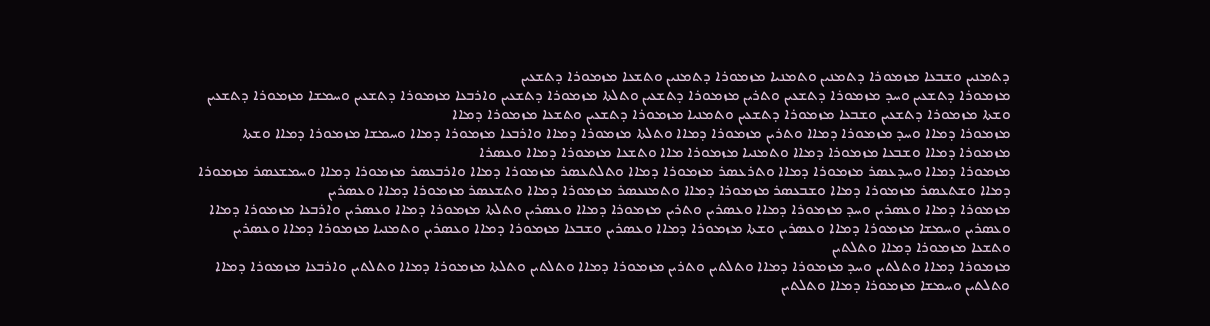ܕܬܡܢܝܢ ܘܫܒܥܐ ܡܙܡܘܪܐ ܕܬܡܢܝܢ ܘܬܡܢܝܐ ܡܙܡܘܪܐ ܕܬܡܢܝܢ ܘܬܫܥܐ ܡܙܡܘܪܐ ܕܬܫܥܝܢ
ܡܙܡܘܪܐ ܕܬܫܥܝܢ ܘܚܕ ܡܙܡܘܪܐ ܕܬܫܥܝܢ ܘܬܪܝܢ ܡܙܡܘܪܐ ܕܬܫܥܝܢ ܘܬܠܬܐ ܡܙܡܘܪܐ ܕܬܫܥܝܢ ܘܐܪܒܥܐ ܡܙܡܘܪܐ ܕܬܫܥܝܢ ܘܚܡܫܐ ܡܙܡܘܪܐ ܕܬܫܥܝܢ ܘܫܬܐ ܡܙܡܘܪܐ ܕܬܫܥܝܢ ܘܫܒܥܐ ܡܙܡܘܪܐ ܕܬܫܥܝܢ ܘܬܡܢܝܐ ܡܙܡܘܪܐ ܕܬܫܥܝܢ ܘܬܫܥܐ ܡܙܡܘܪܐ ܕܡܐܐ
ܡܙܡܘܪܐ ܕܡܐܐ ܘܚܕ ܡܙܡܘܪܐ ܕܡܐܐ ܘܬܪܝܢ ܡܙܡܘܪܐ ܕܡܐܐ ܘܬܠܬܐ ܡܙܡܘܪܐ ܕܡܐܐ ܘܐܪܒܥܐ ܡܙܡܘܪܐ ܕܡܐܐ ܘܚܡܫܐ ܡܙܡܘܪܐ ܕܡܐܐ ܘܫܬܐ ܡܙܡܘܪܐ ܕܡܐܐ ܘܫܒܥܐ ܡܙܡܘܪܐ ܕܡܐܐ ܘܬܡܢܝܐ ܡܙܡܘܪܐ ܡܐܐ ܘܬܫܥܐ ܡܙܡܘܪܐ ܕܡܐܐ ܘܥܣܪܐ
ܡܙܡܘܪܐ ܕܡܐܐ ܘܚܕܥܣܪ ܡܙܡܘܪܐ ܕܡܐܐ ܘܬܪܥܣܪ ܡܙܡܘܪܐ ܕܡܐܐ ܘܬܠܬܥܣܪ ܡܙܡܘܪܐ ܕܡܐܐ ܘܐܪܒܥܣܪ ܡܙܡܘܪܐ ܕܡܐܐ ܘܚܡܫܥܣܪ ܡܙܡܘܪܐ ܕܡܐܐ ܘܫܬܥܣܪ ܡܙܡܘܪܐ ܕܡܐܐ ܘܫܒܥܣܪ ܡܙܡܘܪܐ ܕܡܐܐ ܘܬܡܢܥܣܪ ܡܙܡܘܪܐ ܕܡܐܐ ܘܬܫܥܣܪ ܡܙܡܘܪܐ ܕܡܐܐ ܘܥܣܪܝܢ
ܡܙܡܘܪܐ ܕܡܐܐ ܘܥܣܪܝܢ ܘܚܕ ܡܙܡܘܪܐ ܕܡܐܐ ܘܥܣܪܝܢ ܘܬܪܝܢ ܡܙܡܘܪܐ ܕܡܐܐ ܘܥܣܪܝܢ ܘܬܠܬܐ ܡܙܡܘܪܐ ܕܡܐܐ ܘܥܣܪܝܢ ܘܐܪܒܥܐ ܡܙܡܘܪܐ ܕܡܐܐ ܘܥܣܪܝܢ ܘܚܡܫܐ ܡܙܡܘܪܐ ܕܡܐܐ ܘܥܣܪܝܢ ܘܫܬܐ ܡܙܡܘܪܐ ܕܡܐܐ ܘܥܣܪܝܢ ܘܫܒܥܐ ܡܙܡܘܪܐ ܕܡܐܐ ܘܥܣܪܝܢ ܘܬܡܢܝܐ ܡܙܡܘܪܐ ܕܡܐܐ ܘܥܣܪܝܢ ܘܬܫܥܐ ܡܙܡܘܪܐ ܕܡܐܐ ܘܬܠܬܝܢ
ܡܙܡܘܪܐ ܕܡܐܐ ܘܬܠܬܝܢ ܘܚܕ ܡܙܡܘܪܐ ܕܡܐܐ ܘܬܠܬܝܢ ܘܬܪܝܢ ܡܙܡܘܪܐ ܕܡܐܐ ܘܬܠܬܝܢ ܘܬܠܬܐ ܡܙܡܘܪܐ ܕܡܐܐ ܘܬܠܬܝܢ ܘܐܪܒܥܐ ܡܙܡܘܪܐ ܕܡܐܐ ܘܬܠܬܝܢ ܘܚܡܫܐ ܡܙܡܘܪܐ ܕܡܐܐ ܘܬܠܬܝܢ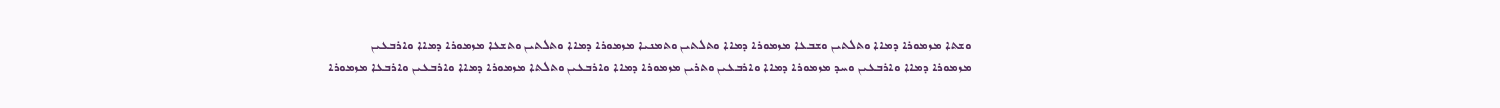ܘܫܬܐ ܡܙܡܘܪܐ ܕܡܐܐ ܘܬܠܬܝܢ ܘܫܒܥܐ ܡܙܡܘܪܐ ܕܡܐܐ ܘܬܠܬܝܢ ܘܬܡܢܝܐ ܡܙܡܘܪܐ ܕܡܐܐ ܘܬܠܬܝܢ ܘܬܫܥܐ ܡܙܡܘܪܐ ܕܡܐܐ ܘܐܪܒܥܝܢ
ܡܙܡܘܪܐ ܕܡܐܐ ܘܐܪܒܥܝܢ ܘܚܕ ܡܙܡܘܪܐ ܕܡܐܐ ܘܐܪܒܥܝܢ ܘܬܪܝܢ ܡܙܡܘܪܐ ܕܡܐܐ ܘܐܪܒܥܝܢ ܘܬܠܬܐ ܡܙܡܘܪܐ ܕܡܐܐ ܘܐܪܒܥܝܢ ܘܐܪܒܥܐ ܡܙܡܘܪܐ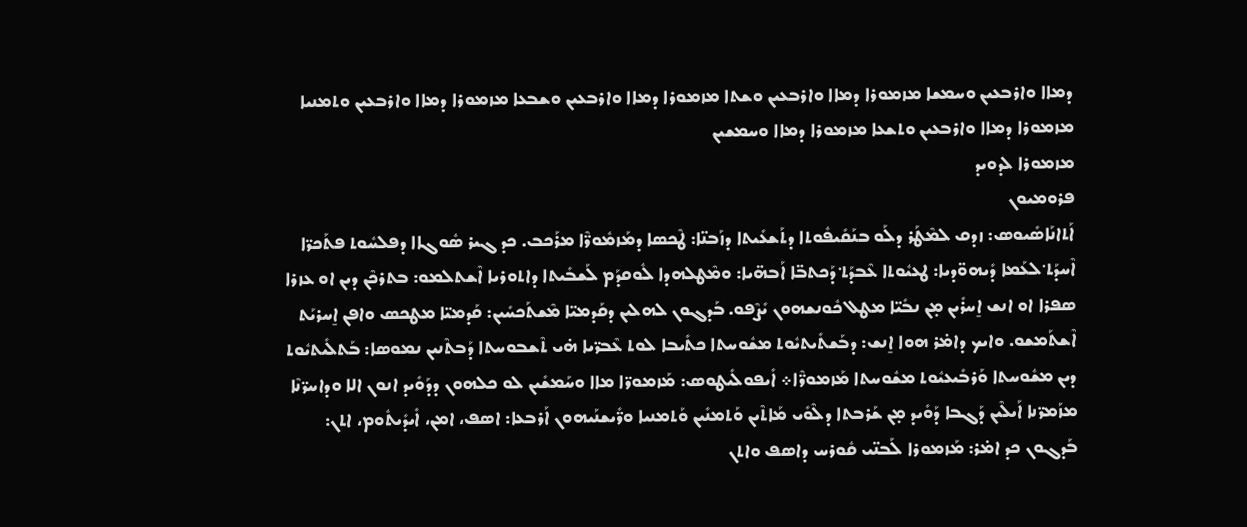ܕܡܐܐ ܘܐܪܒܥܝܢ ܘܚܡܫܐ ܡܙܡܘܪܐ ܕܡܐܐ ܘܐܪܒܥܝܢ ܘܫܬܐ ܡܙܡܘܪܐ ܕܡܐܐ ܘܐܪܒܥܝܢ ܘܫܒܥܐ ܡܙܡܘܪܐ ܕܡܐܐ ܘܐܪܒܥܝܢ ܘܬܡܢܝܐ ܡܙܡܘܪܐ ܕܡܐܐ ܘܐܪܒܥܝܢ ܘܬܫܥܐ ܡܙܡܘܪܐ ܕܡܐܐ ܘܚܡܫܝܢ
ܡܙܡܘܪܐ ܠܕܘܝܕ
ܦܪܘܡܝܘܢ
ܐܰܬܐܢܰܐܣܺܝܘܣ: ܙܕܩ ܠܡܶܛܰܪ ܕܠܰܘ ܒܢܰܩܺܝܦܽܘܬܐ ܕܬܰܫܥܺܝܬܐ ܕܙܰܒܢ̈ܐ: ܛܶܟܣܐ ܕܡܰܙܡܽܘܪ̈ܶܐ ܡܪܰܟܒ. ܟܕ ܓܝܪ ܣܽܘܓܐܐ ܕܦܠܚܽܘܬ ܦܬܰܟܪ̈ܐ ܐܶܚܕܰܬ݀ ܠܥܰܡܐ ܕܺܝܗܘ̈ܕܝܐ: ܛܥܝܽܘܬܐ ܥܶܒܕܰܬ݀ ܕܰܟܬܒ̈ܐ ܐܰܒܗ̈ܝܐ: ܘܡܶܛܠܗܕܐ ܠܽܘܩܕܰܡ ܠܰܫܒܺܝܬܐ ܕܐܬܘܪܝܐ ܐܶܫܬܠܡܘ: ܒܬܪܟܶܢ ܕܝܢ ܐܘ ܥܙܪܐ ܣܦܪܐ ܐܘ ܐܢܫ ܐ̱ܚܪܺܝܢ ܡ̣ܢ ܢܒܺܝ̈ܐ ܡܛܠ ܟܽܘܢܫܗܘܢ ܝܺܨܶܦܘ. ܒܰܕܓܘܢ ܠܗܠܝܢ ܕܩܰܕܡܝ̈ܐ ܡܶܫܬܰܟܚܺܝܢ: ܩܰܕܡܝ̈ܐ ܡܛܟܣ ܘܐܦܢ ܐ̱ܚܪܝܰܬ ܐܶܫܬܰܡܫܘ. ܘܐܝܟ ܕܐܡ̇ܪ ܗܘܐ ܐ̱ܢܫ: ܕܒܰܫܬܺܝܬܝܽܘܬ ܡܫܽܘܚܬܐ ܟܬܺܝܒܐ ܠܘܬ ܥܶܒܪ̈ܝܐ ܗ̇ܝ ܬܶܫܒܘܚܬܐ ܕܰܒܬܶܢܝܢ ܢܡܘܣܐ: ܒܰܬܠܺܝܬܝܽܘܬ ܕܝܢ ܡܫܽܘܚܬܐ ܘܰܪܒܺܝܥܝܽܘܬ ܡܫܽܘܚܬܐ ܡܰܙܡܘܪ̈ܶܐ܀ ܐܺܝܦܘܠܺܝܛܘܣ: ܡܰܙܡܘܪ̈ܐ ܡܐܐ ܘܚܰܡܫܺܝܢ ܠܘ ܟܠܗܘܢ ܕܕܰܘܺܝܕ ܐܢܘܢ ܐܠܐ ܘܕܐܚܪ̈ܢܶܐ ܡܙܰܡܪ̈ܢܐ ܐܰܝܠܶܝܢ ܕܰܓܒܐ ܕܰܘܺܝܕ ܡ̣ܢ ܫܰܪܒܬܐ ܕܠܶܘܺܝ ܡܰܐܬܶܝܢ ܘܰܬܡܢܺܝܢ ܘܰܬܡܢܝܐ ܘܪ̈ܺܝܫܢܰܝܗܘܢ ܐܰܪܒܥܐ: ܐܣܦ، ܐܡܢ، ܐܺܝܕܺܝܬܽܘܡ، ܐܬܢ: ܒܰܕܓܘܢ ܟܕ ܐܡ̇ܪ: ܡܰܙܡܘܪܐ ܠܰܒܢ̈ܝ ܩܽܘܪܚ ܕܐܣܦ ܘܐܬܢ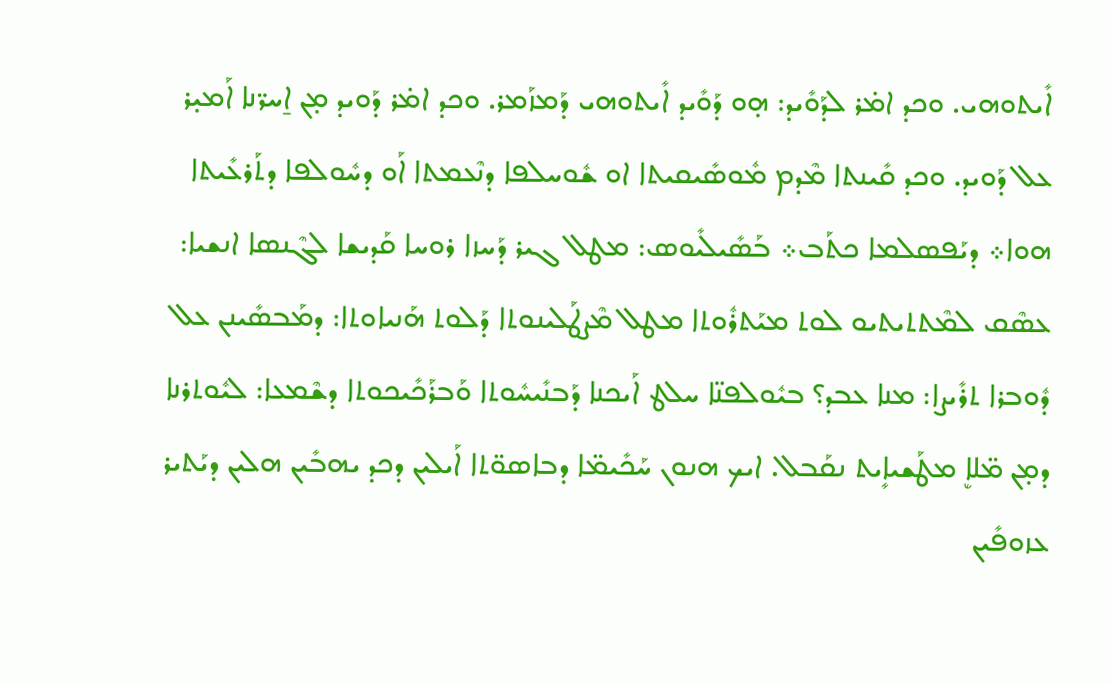ܐܺܝܬܘܗܝ. ܘܟܕ ܐܡ̇ܪ ܠܕܰܘܺܝܕ: ܗ̣ܘ ܕܰܘܺܝܕ ܐܺܝܬܘܗܝ ܕܰܡܙܰܡܪ. ܘܟܕ ܐܡ̇ܪ ܕܰܘܝܕ ܡ̣ܢ ܐ̱ܚܪ̈ܢܐ ܐܰܡܝ̣ܪ ܥܠ ܕܰܘܝܕ. ܘܟܕ ܩܺܝܢܬܐ ܡܶܕܡ ܡܽܘܣܺܝܩܝܬܐ ܐܘ ܫܽܘܚܠܦܐ ܕܢܶܥܡܬܐ ܐܰܘ ܕܚܽܘܠܦܐ ܕܬܰܪܥܺܝܬܐ ܗܘܐ܀ ܕܝܰܦܣܠܡܐ ܟܬܰܒ܀ ܒܰܣܺܝܠܺܝܘܣ: ܡܛܠ ܓܝܪ ܕܰܚܙܐ ܪܘܚܐ ܩܰܕܝܫܐ ܠܓܶܢܣܐ ܐܢܫܝܐ: ܥܣܶܩ ܠܡܶܬܬܝܬܝܘ ܠܘܬ ܡܝܰܬܪܽܘܬܐ ܡܛܠ ܡܶܨܛܰܠܝܢܘܬܐ ܕܰܠܘܬ ܗܰܢܝܐܘܬܐ: ܕܡܰܒܣܺܝܢܢ ܥܠ ܕܽܘܒܪܐ ܬܪܺܝܨܐ: ܡܢܐ ܥܒܕ؟ ܒܝܽܘܠܦܢ̈ܐ ܚܠܛ ܐܰܝܟܢܐ ܕܰܒܢܺܝܚܽܘܬܐ ܘܰܒܪܰܟܺܝܟܘܬܐ ܕܫܶܡܥܐ: ܠܝܽܘܬܪܢܐ ܕܡ̣ܢ ܡ̈ܠܐܷ ܡܛܰܫܝܐܻܝܬ ܢܩܰܒܠ. ܐܝܟ ܗܢܘܢ ܚܰܟܺܝܡ̈ܐ ܕܒܐܣܘ̈ܬܐ ܐܰܝܠܝܢ ܕܟܕ ܝܗܒܺܝܢ ܗܠܝܢ ܕܝܰܬܝܪ ܥܙܘܦܺܝܢ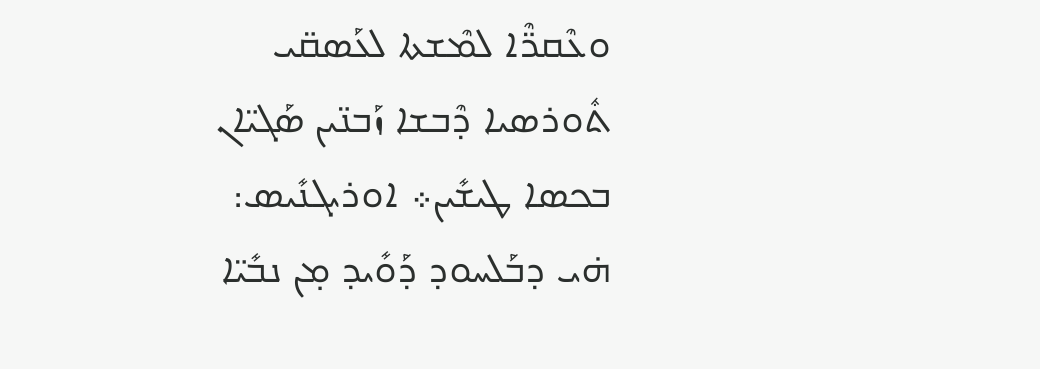ܘܥܶܩܪ̈ܶܐ ܠܡܶܫܬܐ ܠܥܰܣܩ̈ܝ ܬܽܘܪܣܝܐ ܕܶܒܫܐ ܙܰܒܢ̈ܝܢ ܣܰܓܝ̈ܐܢ ܒܟܣܐ ܛܝܫܺܝܢ܀ ܐܘܪܝܓܢܺܝܣ: ܗ̇ܝ ܕܒܰܠܚܘܕ ܕܰܘܺܝܕ ܡ̣ܢ ܢܒܺܝ̈ܐ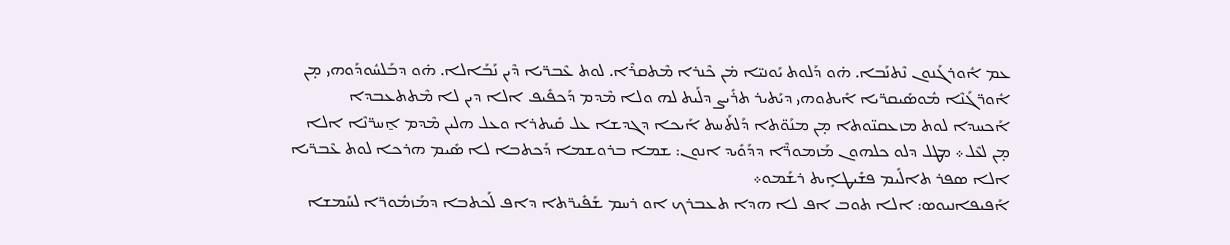ܥܡ ܐܽܘܪܓܰܢܘܢ ܢܶܬܢܰܒܐ. ܗ̇ܘ ܕܰܠܘܬ ܝܰܘܢܝ̈ܐ ܡ̇ܢ ܟܶܢܪܐ ܡܶܬܩܪܶܐ. ܠܘܬ ܥܶܒܪ̈ܝܐ ܕܶܝܢ ܢܰܒܰܐܠܐ. ܗ̇ܘ ܕܒܰܠܚܽܘܕܰܘܗܝ ܡ̣ܢ ܐܽܘܪ̈ܓܰܢܶܐ ܡܽܘܣܺܝܩܪ̈ܝܐ ܐܺܝܬܘܗܝ ܕܝܰܬܝܪ ܬܪܺܝܨ ܕܠܰܝܬ ܠܗ ܘܠܐ ܡܶܕܡ ܕܰܟܦܺܝܦ ܐܠܐ ܕܝܢ ܠܐ ܡܶܬܬܥܒܕܐ ܐܰܟܚܕܐ ܠܘܬ ܡܙܥܩܢ̈ܘܬܐ ܡ̣ܢ ܡܢܰܘ̈ܬܐ ܕܰܠܬܰܚܬ ܐܰܝܟܐ ܕܓܕܫܐ ܥܠ ܩܺܝܬܪܐ ܘܥܠ ܗܠܝܢ ܡܶܕܡ ܐ̱ܚܪ̈ܢܶܐ ܐܠܐ ܡ̣ܢ ܠܥܶܠ܀ ܡܛܠ ܕܠܘ ܟܠܗܘܢ ܡܰܙܡܘܪ̈ܶܐ ܕܕܰܘܺܝܕ ܐܢܘܢ: ܫܡܐ ܒܪܘܫܡܐ ܕܰܟܬܒܐ ܠܐ ܣܺܝܡ ܗܪܟܐ ܠܘܬ ܥܶܒܪ̈ܝܐ ܐܠܐ ܣܦܪ ܬܐܠܺܝܡ ܦܫܺܝܛܐܻܝܬ ܪܫܰܡܘ܀
ܐܰܦܝܦܐܢܝܘܣ: ܐܠܐ ܬܘܒ ܐܦ ܠܐ ܗܕܐ ܬܥܒܪܟ ܐܘ ܪܚܡ ܫܰܦܺܝܪ̈ܬܐ ܕܐܦ ܠܰܟܬܒܐ ܕܡܰܙܡܽܘܪ̈ܐ ܠܚܰܡܫܐ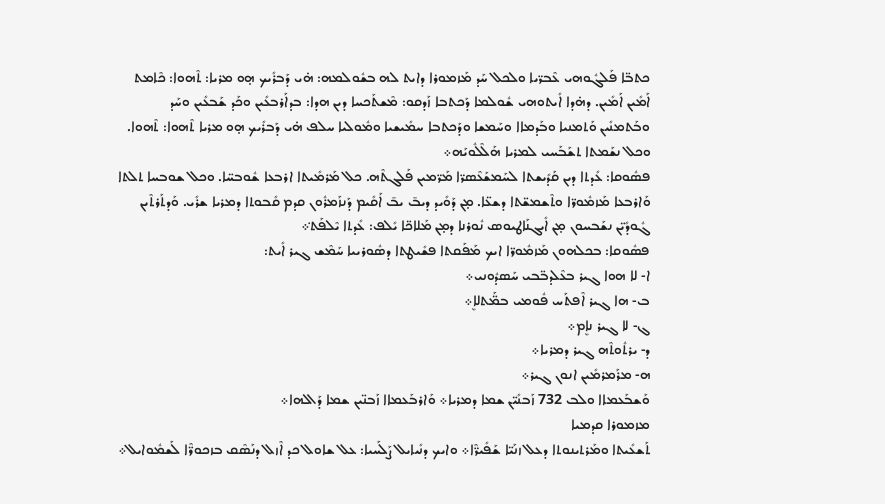ܟܬܒ̈ܐ ܦܰܠܓܽܘܗܝ ܥܶܒܪ̈ܝܐ ܘܠܟܠ ܚܰܕ ܡܰܙܡܘܪܐ ܕܐܝܬ ܠܗ ܒܫܽܘܠܡܗ: ܗ̇ܝ ܕܰܒܪܺܝܟ ܗ̣ܘ ܡܪܝܐ: ܬܶܗܘܐ: ܟܶܐܡܬ ܐܰܡܺܝܢ ܐܰܡܺܝܢ. ܕܗ̇ܕܐ ܐܺܝܬܘܗܝ ܫܽܘܠܡܐ ܕܰܟܬܒܐ ܙܰܕܩܘ: ܡܶܫܬܰܟܚܐ ܕܝܢ ܗܕܐ: ܒܕܐܰܪܒܥܺܝܢ ܘܟܰܕ ܫܰܒܥܺܝܢ ܘܚܰܕ ܘܒܰܬܡܢܺܝܢ ܘܰܬܡܢܝܐ ܘܒܰܕܡܐܐ ܘܚܰܡܫܐ ܘܕܰܟܬܒܐ ܚܡܺܝܫܝܐ ܘܡܽܘܠܝܐ ܚܠܦ ܗ̇ܝ ܕܰܒܪܺܝܟ ܗ̣ܘ ܡܪܝܐ ܬܶܗܘܐ: ܬܶܗܘܐ. ܘܟܠ ܢܫܰܡܬܐ ܬܫܰܒܰܚܝ ܠܡܪܝܐ ܗܰܠܶܠܽܘܝܰܗ܀
ܦܣܽܘܩܐ: ܥܺܕܬܐ ܕܝܢ ܩܰܕܺܝܫܬܐ ܠܚܰܡܫܰܥܶܣܪ̈ܐ ܡܰܪ̈ܡܝܢ ܦܰܠܓܬܶܗ. ܟܠ ܡܰܪܡܺܝܬܐ ܐܪܒܥܐ ܫܽܘܒܚ̈ܐ. ܘܟܠ ܫܘܒܚܐ ܬܠܬܐ ܘܰܐܪܒܥܐ ܡܰܙܡܽܘܪ̈ܐ ܘܬܶܫܡܫ̈ܬܐ ܕܫܥ̈ܐ. ܡ̣ܢ ܕܰܘܺܝܕ ܕܝܒ̄ ܝܒ̄ ܐܰܩܺܝܡ ܕܰܢܙܰܡܪܽܘܢ ܩܕܡ ܩܺܒܘܬܐ ܕܡܪܝܐ ܫܪܺܝ. ܘܰܕܬܰܪܬܶܝܢ ܓܽܘܕܺܝ̈ܢ ܢܫܰܒܚܘܢ ܡ̣ܢ ܐܺܝܓܢܰܐܛܝܘܣ ܢܽܘܪܢܐ ܕܡ̣ܢ ܡܰܠܐܟ̈ܐ ܝܺܠܦ: ܥܺܕܬܐ ܝܶܠܦܰܬ݀܀
ܦܣܽܘܩܐ: ܒܟܠܗܘܢ ܡܰܙܡܽܘܪ̈ܐ ܐܝܟ ܡܰܦܰܩܬܐ ܦܫܺܝܛܬܐ ܕܣܽܘܪܝܝܐ ܚܰܡܶܫ ܓܝܪ ܐܺܝܬ:
ܐ- ܠܐ ܗܘܐ ܓܝܪ ܒܥܶܠܕܒ̈ܒܝ ܚܰܣܕܽܘܢܝ܀
ܒ- ܗܐ ܓܝܪ ܐܶܦܬܰܚ ܦܽܘܡܝ ܒܡ̈ܰܬܠܐܷ܀
ܓ- ܠܐ ܓܝܪ ܢܐܷܡ܀
ܕ- ܝܪܬܽܘܬܶܗ ܓܝܪ ܕܡܪܝܐ܀
ܗ- ܡܪܰܡܪܡܺܝܢ ܐܢܘܢ ܓܝܪ܀
ܘܰܫܒܰܥܡܐܐ ܘܠܒ 732 ܙܰܒܢܺܝ̈ܢ ܫܡܐ ܕܡܪܝܐ܀ ܘܰܐܪܒܰܥܡܐܐ ܙܰܒܢ̈ܝܢ ܫܡܐ ܕܰܐܠܗܐ܀
ܡܙܡܘܪܐ ܩܕܡܝܐ
ܬܰܫܥܺܝܬܐ ܘܡܰܪܬܝܢܘܬܐ ܕܥܠ ܙܢܰܝ̈ܐ ܫܰܦܺܝܪ̈ܶܐ܀ ܘܐܝܟ ܕܢܺܝܐܝܠ ܨܰܠܰܚܝܐ: ܥܠ ܫܐܘܠ ܟܕ ܐܶܙܠ ܕܢܰܣܶܩ ܒܙܟܘܪ̈ܶܐ ܠܰܫܡܽܘܐܝܠ܀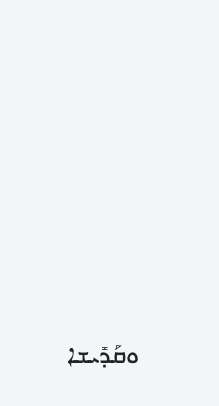ܘܩܰܕܺܝܫܐ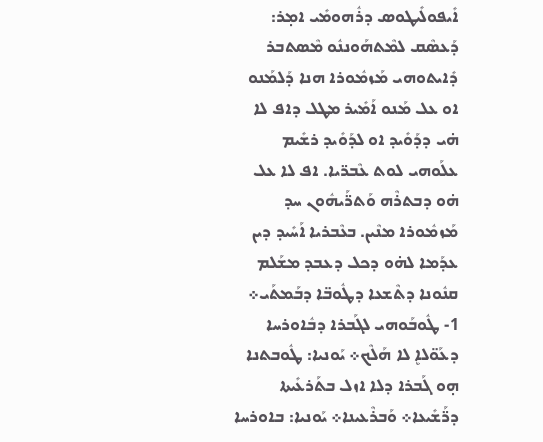ܐܺܝܦܘܠܺܝܛܘܣ ܕܪܽܗܘܡܺܝ ܐܡ̣ܪ: ܕܰܥܣܶܩ ܠܡܶܬܗܰܘܢܢܽܘ ܡܶܣܬܒܪ ܕܺܐܝܬܘܗܝ ܡܰܙܡܽܘܪܐ ܗܢܐ ܕܰܠܡܰܢܘ ܐܘ ܥܠ ܡܰܢܘ ܐܰܡܺܝܪ ܡܛܠ ܕܐܦ ܠܐ ܗ̇ܝ ܕܕܰܘܺܝܕ ܐܘ ܠܕܰܘܺܝܕ ܪܫܺܝܡ ܥܠܰܘܗܝ ܠܘܬ ܥܶܒܪ̈ܝܐ. ܐܦ ܠܐ ܥܠ ܗ̇ܘ ܕܒܬܪܶܗ ܘܰܬܪ̈ܰܝܗܽܘܢ ܚܕ ܡܰܙܡܽܘܪܐ ܡܢܶܝܢ. ܒܥܶܒܪܝܐ ܐܰܚܺܝܕ ܕܝܢ ܥܕܰܡܐ ܠܗ̇ܘ ܕܟܠ ܕܥܒܕ ܡܫܰܠܡ ܩܢܽܘܢܐ ܕܬܶܫܥܐ ܕܛܽܘܒ̈ܐ ܕܒܰܡܬܰܝ܀
1- ܛܽܘܒܰܘܗܝ ܠܓܰܒܪܐ ܕܒܽܐܘܪܚܐ ܕܥܰܘ̈ܠܐܷ ܠܐ ܗܰܠܶܟ܀ ܝܰܘܢܝܐ: ܛܽܘܒܬܢܐ ܗ̣ܘ ܓܰܒܪܐ ܕܠܐ ܐܙܠ ܒܬܰܪܥܺܝܬܐ ܕܪ̈ܰܫܺܝܥܐ܀ ܘܰܒܪܶܥܝܢܐ܀ ܝܰܘܢܝܐ: ܒܐܘܪܚܐ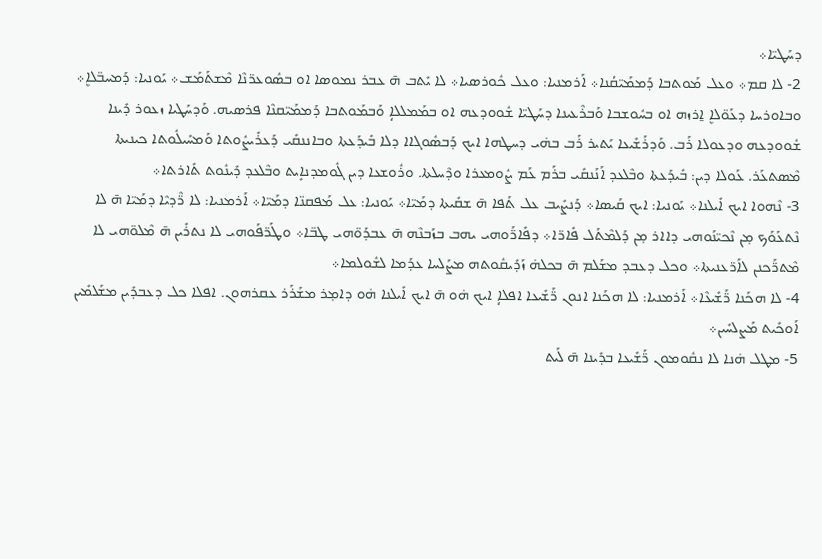ܕܚܰܛܝ̈ܐ܀
2- ܠܐ ܩܡ܀ ܘܥܠ ܡܰܘܬܒܐ ܕܰܡܡܰܝ̈ܩܳܢܐ܀ ܐܰܪܡܢܝܐ: ܘܥܠ ܟܽܘܪܣܝܐ܀ ܠܐ ܝܺܬܒ ܗ̄ ܥܒܪ ܢܡܘܣܐ ܐܘ ܒܣܽܘܥܪ̈ܢܶܐ ܡܶܫܬܰܡܰܫ܀ ܝܰܘܢܝܐ: ܕܰܡܚܒ̈ܠܐܷ܀ ܘܒܐܘܪܚܐ ܕܥܰܘ̈ܠܐܷ ܐ̱ܪܙܗ ܐܘ ܒܚܽܘܫܒܐ ܘܰܒܪܶܥܝܢܐ ܕܚܰܛܝ̈ܐ ܫܽܘܘܕܥܗ ܐܘ ܒܡܰܡܠܠܐܴ ܘܰܒܡܰܘܬܒܐ ܕܰܡܡܰܝ̈ܩܢܶܐ ܦܪܣܝܗ. ܘܰܕܚܰܛܝܐ ܙܥܘܪ ܕܺܝܢܐ ܫܽܘܘܕܥܗ ܘܕܥܘܠܐ ܪܰܒ. ܘܰܕܪܰܫܺܝܥܐ ܝܰܬܝܪ ܪܰܒ ܒܗ̇ܝ ܕܚܛܗܐ ܐܝܟ ܕܰܒܣܽܘܓܐܐ ܕܠܐ ܒܺܝܕܰܥܬܐ ܘܒܐܢܢܩܺܝ ܕܰܥܪܺܝܨܽܘܬܐ ܘܰܡܚܺܝܠܽܘܬܐ ܟܝܢܝܬܐ ܡܶܣܬܥܰܪ. ܥܰܘܠܐ ܕܝܢ: ܒܺܝܕܰܥܬܐ ܘܒܶܠܥܕ ܐܰܢܰܢܩܺܝ ܒܪܰܡ ܥܰܡ ܨܽܘܡܥܪܐ ܘܕܶܚܠܬܐ. ܘܪܽܘܫܥܐ ܕܝܢ ܓܽܘܡܕܢܐܻܝܬ ܘܒܶܠܥܕ ܕܺܝܢܽܘܬ ܬܺܐܪܬܐ܀
3- ܢܶܗܘܐ ܐܝܟ ܐܺܝܠܢܐ܀ ܝܰܘܢܝܐ: ܐܝܟ ܩܰܝܣܐ܀ ܕܰܢܨܺܝܒ ܥܠ ܬܰܦܐ ܗ̄ ܫܩܺܝܬܐ ܕܡܰܝ̈ܐ܀ ܝܰܘܢܝܐ: ܥܠ ܡܰܦܩܢ̈ܐ ܕܡܰܝ̈ܐ܀ ܐܰܪܡܢܝܐ: ܠܐ ܪ̈ܶܕܝܶܐ ܕܡܰܝ̈ܐ ܗ̄ ܠܐ ܢܶܬܥܰܘܰܟ ܡ̣ܢ ܢܶܟܝ̈ܢܰܘܗܝ ܕܐܐܪ ܡ̣ܢ ܕܰܠܡܶܬܰܠ ܦܺܐܪ̈ܐ܀ ܕܦܺܐܪ̈ܰܘܗܝ ܝܗܒ ܒܙܰܒܢܶܗ ܗ̄ ܥܒܕܰܘ̈ܗܝ ܛܒ̈ܐ܀ ܘܛܰܪ̈ܦܰܘܗܝ ܠܐ ܢܬܪܺܝܢ ܗ̄ ܡܶܠܘ̈ܗܝ ܠܐ ܡܶܬܪ̈ܰܟܢܢ ܠܐܰܪ̈ܥܢܝܬܐ܀ ܘܟܠ ܕܥܒܕ ܡܫܰܠܡ ܗ̄ ܒܟܠܗ̇ ܙܰܕܺܝܩܽܘܬܗ ܡܨܰܠܚܐ ܥܕܰܡܐ ܠܫܽܘܠܡܐ܀
4- ܠܐ ܗܟܰܢܐ ܪ̈ܰܫܺܝܥܶܐ܀ ܐܰܪܡܢܝܐ: ܠܐ ܗܟܰܢܐ ܐܢܘܢ ܪ̈ܰܫܺܝܥܐ ܐܦܠܐܴ ܐܝܟ ܗ̇ܘ ܗ̄ ܐܝܟ ܐܺܝܠܢܐ ܗ̇ܘ ܕܐܡ̣ܪ ܡܫܰܪܰܪ ܥܩܪܗܘܢ. ܐܦܠܐ ܟܠ ܕܥܒܕܺܝܢ ܡܫܰܠܡܺܝܢ ܐܰܘܟܺܝܬ ܡܰܨܠܚܺܝܢ܀
5- ܡܛܠ ܗ̇ܢܐ ܠܐ ܢܩܽܘܡܘܢ ܪ̈ܰܫܺܝܥܐ ܒܕܺܝܢܐ ܗ̄ ܠܰܝܬ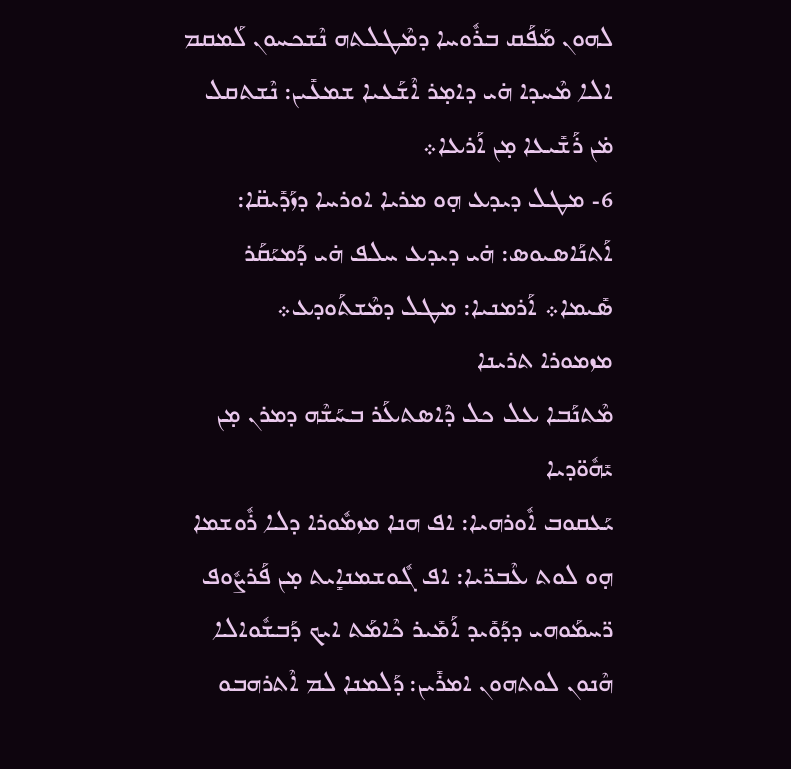ܠܗܘܢ ܡܰܦܰܩ ܒܪܽܘܚܐ ܕܡܶܛܠܬܗ ܢܶܫܟܚܘܢ ܠܰܡܩܡ ܐܠܐ ܡܶܚܕܐ ܗ̇ܝ ܕܐܡ̣ܪ ܐܶܫܰܥܝܐ ܫܡܥܺܝܢ: ܢܶܫܬܩܠ ܡ̇ܢ ܪܰܫܺܝܥܐ ܡ̣ܢ ܐܰܪܥܐ܀
6- ܡܛܠ ܕܝܕܥ ܗ̣ܘ ܡܪܝܐ ܐܘܪܚܐ ܕܙܰܕܺܝܩ̈ܐ: ܐܰܬܢܰܐܣܝܘܣ: ܗ̇ܝ ܕܝܕܥ ܚܠܦ ܗ̇ܝ ܕܰܡܝܰܩܰܪ ܣܺܝܡܐ܀ ܐܰܪܡܢܝܐ: ܡܛܠ ܕܡܶܫܬܰܘܕܥ܀
ܡܙܡܘܪܐ ܬܪܝܢܐ
ܡܶܬܢܰܒܐ ܥܠ ܟܠ ܕܶܐܣܬܥܰܪ ܒܚܰܫܶܗ ܕܡܪܢ ܡ̣ܢ ܝܺܗܽܘ̈ܕܝܐ
ܝܰܥܩܘܒ ܐܽܘܪܗܝܐ: ܐܦ ܗܢܐ ܡܙܡܽܘܪܐ ܕܠܐ ܪܽܘܫܡܐ ܗ̣ܘ ܠܘܬ ܥܶܒܪ̈ܝܐ: ܐܦ ܓܽܘܫܡܢܐܻܝܬ ܡ̣ܢ ܦܰܪܨܽܘܦ ܪ̈ܚܡܰܘܗܝ ܕܕܰܘܺܝܕ ܐܰܡܺܝܪ ܟܶܐܡܰܬ ܐܝܟ ܕܰܒܫܽܘܐܠܐ ܗܶܢܘܢ ܠܘܬܗܘܢ ܐܡܪܺܝܢ: ܕܰܠܡܢܐ ܠܡ ܐܶܬܪܗܒܘ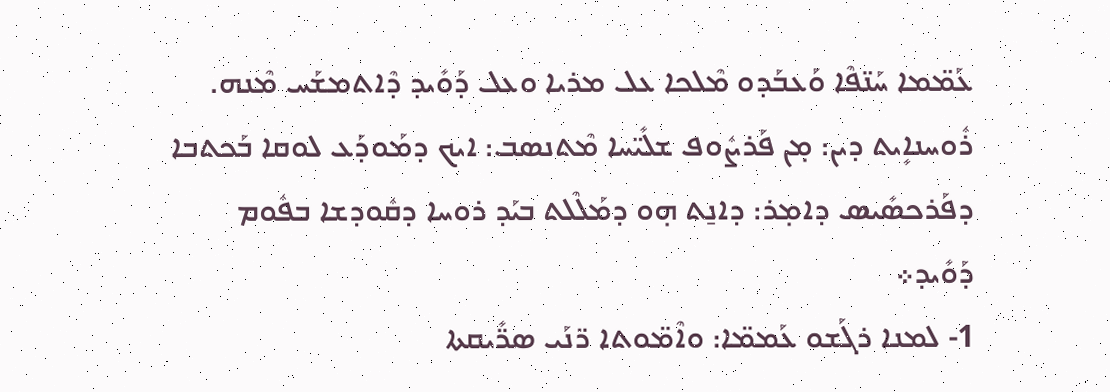ܥܰܡ̈ܡܐ ܚܰܢ̈ܦܶܐ ܘܰܥܒܰܕܘ ܡܶܠܟܐ ܥܠ ܡܪܝܐ ܘܥܠ ܕܰܘܺܝܕ ܕܶܐܬܡܫܰܚ ܡܶܢܗ. ܪܽܘܚܢܐܻܝܬ ܕܝܢ: ܡ̣ܢ ܦܰܪܨܽܘܦ ܫܠܺܝ̈ܚܐ ܡܶܬܢܣܒ: ܐܝܟ ܕܡܰܘܕܰܥ ܠܘܩܐ ܒܰܟܬܒܐ ܕܦܰܪܟܣܺܝܣ ܕܐܡ̣ܪ: ܕܐܢ̱ܬ ܗ̣ܘ ܕܡܰܠܶܠܬ ܒܝܰܕ ܪܘܚܐ ܕܩܽܘܕܫܐ ܒܦܽܘܡ ܕܰܘܺܝܕ܀
1- ܠܡܢܐ ܪܓܰܫܘ ܥܰܡܡ̈ܐ: ܘܐܶܡ̈ܘܬܐ ܪ̈ܢܰܝ ܣܪ̈ܺܝܩܬܐ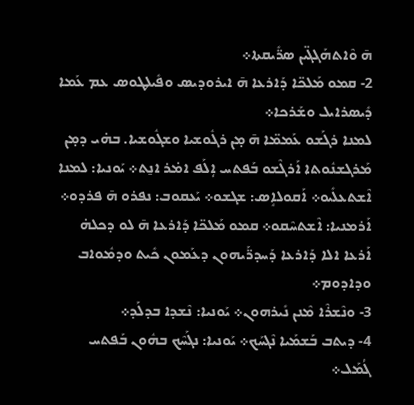ܗ̄ ܘܶܐܬܗܰܓܓ̈ܝܢ ܣܪ̈ܺܝܩܬܐ܀
2- ܩܡܘ ܡܰܠܟ̈ܐ ܕܰܐܪܥܐ ܗ̄ ܐܝܪܘܕܝܣ ܘܦܺܝܠܛܘܣ ܥܡ ܥܰܡܐ ܕܺܝܣܪܐܝܠ ܘܫܰܪܟܐ܀
ܠܡܢܐ ܪܓܰܫܘ ܥܰܡܡ̈ܐ ܗ̄ ܡ̣ܢ ܪܓܽܘܫܝܐ ܘܫܓܽܘܫܝܐ. ܒܗ̇ܝ ܕܡ̣ܢ ܡܰܪܓܫܢܽܘܬܐ ܐܰܪܓܶܫܘ ܒܰܦܬܚ ܐܴܠܰܦ ܐܡ̇ܪ ܐܢ̱ܬ܀ ܝܰܘܢܝܐ: ܠܡܢܐ ܐܶܫܬܥܠܺܝܘ܀ ܐܰܩܘܠܐܱܣ: ܫܓܫܘ܀ ܝܰܥܩܘܒ: ܢܦܪܘ ܗ̄ ܦܪܕܘ܀ ܐܰܪܡܢܝܐ: ܐܶܫܬܚܶܩܘ܀ ܩܡܘ ܡܰܠܟ̈ܐ ܕܰܐܪܥܐ ܗ̄ ܠܘ ܕܟܠܗ̇ ܐܰܪܥܐ ܐܠܐ ܕܰܐܪܥܐ ܕܰܚܕܪ̈ܰܝܗܘܢ ܕܥܰܡܘܢ ܟܺܝܬ ܘܕܡܽܘܐܒ ܘܕܐܕܘܡ܀
3- ܘܢܶܫܪܶܐ ܡܶܢܢ ܢܺܝܪܗܘܢ܀ ܝܰܘܢܝܐ: ܢܶܫܕܐ ܒܕܠܰܕ܀
4- ܕܝܬܒ ܒܰܫܡܰܝܐ ܢܶܓܚܰܟ܀ ܝܰܘܢܝܐ: ܢܓܰܚܶܟ ܒܗܽܘܢ ܒܰܦܬܚ ܓܳܡܰܠ܀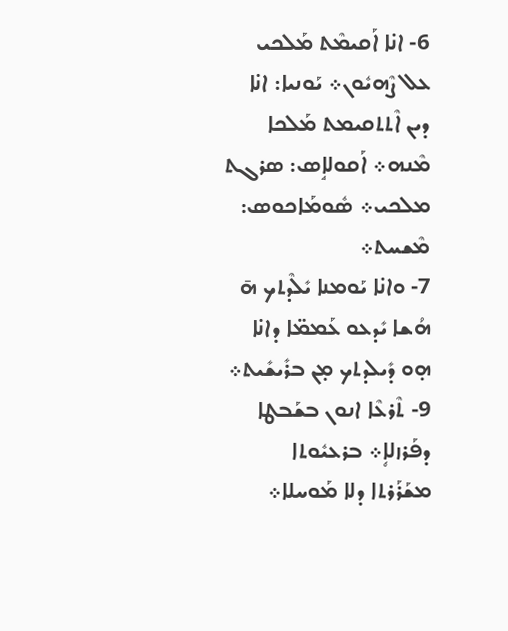6- ܐܢ̇ܐ ܐܰܩܝܡܶܬ ܡܰܠܟܝ ܥܠ ܨܶܗܝܽܘܢ܀ ܝܰܘܢܝܐ: ܐܢ̇ܐ ܕܝܢ ܐܶܬܬܩܝܡܬ ܡܰܠܟܐ ܡܶܢܗ܀ ܐܰܩܘܠܐܱܣ: ܣܪܓܬ ܡܠܟܝ܀ ܣܽܘܡܰܐܟܘܣ: ܡܶܫܚܬ܀
7- ܘܐܢ̇ܐ ܝܰܘܡܢܐ ܝܺܠܶܕܬܟ ܗ̄ ܗܳܫܐ ܝܺܕܥܘ ܥܰܡܡ̈ܐ ܕܐܢ̇ܐ ܗ̣ܘ ܕܺܝܠܕܬܟ ܡ̣ܢ ܒܪܺܝܫܺܝܬ܀
9- ܬܶܪܥܶܐ ܐܢܘܢ ܒܫܰܒܛܐ ܕܦܰܪܙܠܐܴ܀ ܒܪܥܝܽܘܬܐ ܡܫܰܪܰܪܬܐ ܕܠܐ ܡܰܘܚܠܐ܀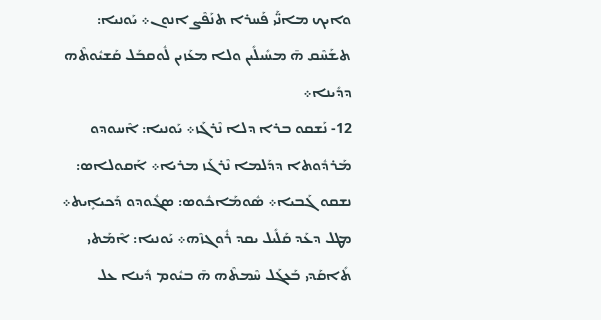ܘܐܝܟ ܡܐܢ̈ܰܝ ܦܰܚܪܐ ܬܢܰܦܶܨ ܐܢܘܢ܀ ܝܰܘܢܝܐ: ܬܫܰܚܶܩ ܗ̄ ܡܚܺܝܠܺܝܢ ܘܠܐ ܡܥܰܙܝܢ ܠܽܘܩܒܰܠ ܩܰܫܝܽܘܬܶܗ ܕܕܺܝܢܐ܀
12- ܢܰܫܩܘ ܒܪܐ ܕܠܐ ܢܶܪܓܰܙ܀ ܝܰܘܢܝܐ: ܐܶܚܘܕܘ ܡܰܪܕܽܘܬܐ ܕܕܰܠܡܐ ܢܶܪܓܰܙ ܡܪܝܐ܀ ܐܰܩܘܠܐܣ: ܢܫܩܘ ܓܰܒܝܐ܀ ܣܽܘܡܰܐܟܽܘܣ: ܣܓܽܘܕܘ ܕܰܟܝܐܻܝܬ܀ ܡܛܠ ܕܥܰܕ ܩܰܠܺܝܠ ܝܩܕ ܪܽܘܓܙܶܗ܀ ܝܰܘܢܝܐ: ܐܶܡܰܬܝ ܬܺܐܩܰܕܝ ܒܰܥܓܰܠ ܚܶܡܬܶܗ ܗ̄ ܒܝܽܘܡ ܕܺܝܢܐ ܥܠ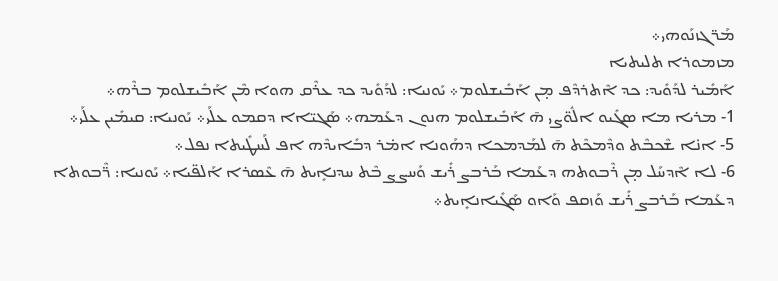ܡܰܪ̈ܓܙܢܰܘܗܝ܀
ܡܙܡܘܪܐ ܬܠܝܬܝܐ
ܐܰܡܺܝܪ ܠܕܰܘܺܝܕ: ܟܕ ܐܶܬܪܕܶܦ ܡ̣ܢ ܐܰܒܺܝܫܠܘܡ܀ ܝܰܘܢܝܐ: ܠܕܰܘܺܝܕ ܟܕ ܥܪܶܩ ܗܘܐ ܡܶܢ ܐܰܒܺܝܫܠܘܡ ܒܪܶܗ܀
1- ܡܪܝܐ ܡܐ ܣܓܺܝܘ ܐܠܽܘ̈ܨܝ ܗ̄ ܐܰܒܺܝܫܠܘܡ ܗܢܘܢ ܕܥܰܡܗ܀ ܣܰܓܝ̈ܐܐ ܕܩܡܘ ܥܠܰܝ܀ ܝܰܘܢܝܐ: ܩܝܡܺܝܢ ܥܠܰܝ܀
5- ܐܢ̇ܐ ܫܶܟܒܶܬ ܘܕܶܡܟܶܬ ܗ̄ ܠܡܰܕܡܟܐ ܕܗܰܘܢܐ ܐܡ̇ܪ ܕܒܺܐܝܕܶܗ ܐܦ ܠܰܚܛܺܝܬܐ ܢܦܠ܀
6- ܠܐ ܐܶܕܚܰܠ ܡ̣ܢ ܪܶܒܘܬܗ ܕܥܰܡܐ ܒܰܪܒܨ ܪܺܝܫ ܘܰܚܨܨ ܒܶܬ ܚܕܢܐܻܝܬ ܗ̄ ܥܶܣܪܐ ܐܰܠܦ̈ܝܐ܀ ܝܰܘܢܝܐ: ܪ̈ܶܒܘܬܐ ܕܥܰܡܐ ܒܰܪܒܨ ܪܺܝܫ ܘܰܙܩܦ ܘܰܐܘ ܣܰܓܺܝܐܢܐܻܝܬ܀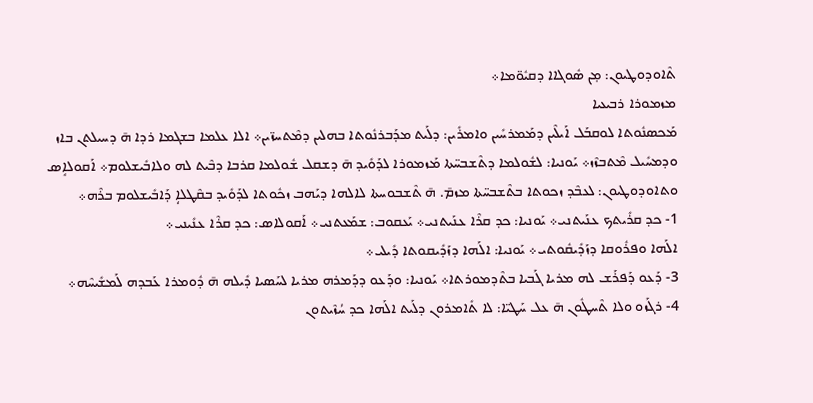ܬܶܐܘܕܘܛܝܘܢ: ܡ̣ܢ ܣܽܘܓܐܐ ܕܩܝܽܘ̈ܡܐ܀
ܡܙܡܘܪܐ ܪܒܝܥܝܐ
ܡܰܟܣܢܽܘܬܐ ܠܘܩܒܰܠ ܐܰܝܠܶܝܢ ܕܡܰܡܪܚܺܝܢ ܘܐܡܪܺܝܢ: ܕܠܰܝܬ ܡܕܰܒܪܢܽܘܬܐ ܒܗܠܝܢ ܕܡܶܬܚܙ̈ܝܢ܀ ܐܠܐ ܥܠܡܐ ܒܫܓܡܐ ܪܕܐ ܗ̄ ܕܚܝܠܬܢ ܒܐܙ ܘܕܡܚܺܝܠ ܡܶܬܒܙܶܙ܀ ܝܰܘܢܝܐ: ܠܫܽܘܠܡܐ ܕܬܶܫܒܚ̈ܬܐ ܡܰܙܡܘܪܐ ܠܕܰܘܺܝܕ ܗ̄ ܕܫܩܠ ܫܽܘܠܡܐ ܩܪܒܐ ܕܒܶܝܬ ܠܗ ܘܠܐܒܺܝܫܠܘܡ܀ ܐܰܩܘܠܐܱܣ ܘܬܐܘܕܘܛܝܘܢ: ܠܥܒܶܕ ܙܟܘܬܐ ܒܬܶܫܒܚ̈ܬܐ ܡܙܡ̄. ܗ̄ ܬܶܫܒܘܚܬܐ ܠܐܠܗܐ ܕܝܰܗܒ ܙܟܽܘܬܐ ܠܕܰܘܺܝܕ ܒܩܶܛܠܐܴ ܕܰܐܒܺܝܫܠܘܡ ܒܪܶܗ܀
1- ܟܕ ܩܪܺܝܬܟ ܥܢܰܝܬܢܝ܀ ܝܰܘܢܝܐ: ܟܕ ܩܪܶܐ ܥܢܰܝܬܢܝ܀ ܝܰܥܩܘܒ: ܫܡܰܥܬܢܝ܀ ܐܰܩܘܠܐܣ: ܟܕ ܩܪܶܐ ܥܢܺܝܢܝ܀
ܐܠܰܗܐ ܘܦܪܽܘܩܐ ܕܙܰܕܺܝܩܽܘܬܝ܀ ܝܰܘܢܝܐ: ܐܠܰܗܐ ܕܙܰܕܺܝܩܘܬܐ ܕܺܝܠܝ܀
3- ܕܰܥܘ ܕܰܦܪܰܫ ܠܗ ܡܪܝܐ ܓܰܒܝܐ ܒܬܶܕܡܘܪܬܐ܀ ܝܰܘܢܝܐ: ܘܕܰܥܘ ܕܕܰܡܪܗ ܡܪܝܐ ܠܚܰܣܝܐ ܕܺܝܠܗ ܗ̄ ܕܽܘܡܪܐ ܥܰܒܕܗ ܠܰܡܫܺܝܚܶܗ܀
4- ܪܓܰܙܘ ܘܠܐ ܬܶܚܛܽܘܢ ܗ̄ ܥܠ ܚܰܛܝ̈ܐ: ܠܐ ܬܺܐܡܪܘܢ ܕܠܰܝܬ ܐܠܰܗܐ ܟܕ ܚܳܙܶܝܬܘܢ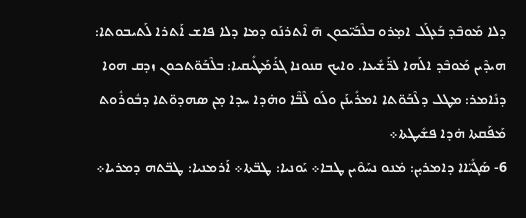ܕܠܐ ܡܰܘܒܶܕ ܒܰܥܓܰܠ ܐܡ̣ܪܘ ܒܠܶܒܰܝ̈ܟܘܢ ܗ̄ ܐܶܬܪܢܰܘ ܕܡܐ ܕܠܐ ܦܐܫ ܐܰܬܪܐ ܠܰܬܝܒܘܬܐ: ܗܝܕܶܝܢ ܡܰܘܒܶܕ ܐܠܰܗܐ ܠܪ̈ܰܫܺܝܥܐ. ܘܐܝܟ ܩܢܘܢܐ ܓܪܰܡܰܛܺܝܩܝܐ: ܒܠܶܒܰܘ̈ܬܟܘܢ ܙܕܩ ܗܘܐ ܕܢܺܐܡܪ: ܡܛܠ ܕܠܶܒܰܘ̈ܬܐ ܐܡܪܺܝܢܰܢ ܘܠܰܘ ܠܶܒ̈ܶܐ ܘܗ̇ܕܐ ܚܕܐ ܡ̣ܢ ܣܗܕܘ̈ܬܐ ܕܒܽܘܪܽܘܬ ܡܰܦܰܩܬܐ ܗ̇ܕܐ ܦܫܺܝܛܬܐ܀
6- ܣܰܓܺܝ̈ܐܐ ܕܐܡܪܝ̣ܢ: ܡ̇ܢܘ ܢܚܰܘܶܝܢ ܛܒܐ܀ ܝܰܘܢܝܐ: ܛܒ̈ܬܐ܀ ܐܰܪܡܢܝܐ: ܛܒ̈ܬܗ ܕܡܪܝܐ܀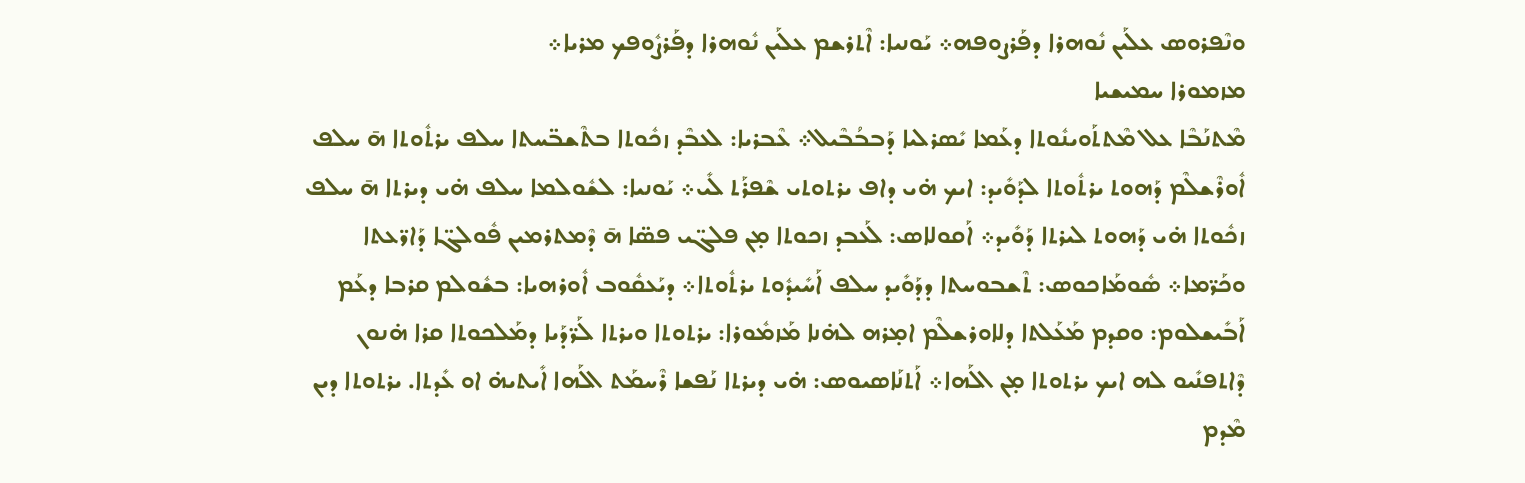ܘܢܶܦܪܘܣ ܥܠܰܝܢ ܢܽܘܗܪܐ ܕܦܰܪܨܘܦܗ܀ ܝܰܘܢܝܐ: ܐܶܬܪܫܡ ܥܠܰܝܢ ܢܽܘܗܪܐ ܕܦܰܪܨܽܘܦܟ ܡܪܝܐ܀
ܡܙܡܘܪܐ ܚܡܝܫܝܐ
ܡܶܬܢܰܒܶܐ ܥܠ ܡܶܬܬܰܘܝܢܽܘܬܐ ܕܥܰܡܐ ܝܺܣܪܠܝܐ ܕܰܒܒܳܒܶܝܠ܀ ܥܶܒܪܝܐ: ܠܥܒܶܕ ܙܟܽܘܬܐ ܒܬܶܫܒ̈ܚܬܐ ܚܠܦ ܝܪܬܽܘܬܐ ܗ̄ ܚܠܦ ܐܽܘܪܶܫܠܶܡ ܕܰܗܘܬ ܝܪܬܽܘܬܐ ܠܕܰܘܺܝܕ: ܐܝܟ ܗ̇ܝ ܕܐܦ ܝܪܬܘܬܝ ܫܶܦܪܰܬ ܠܺܝ܀ ܝܰܘܢܝܐ: ܠܫܽܘܠܡܐ ܚܠܦ ܗ̇ܝ ܕܝܪܬܐ ܗ̄ ܚܠܦ ܙܟܽܘܬܐ ܗ̇ܝ ܕܰܗܘܬ ܠܝܪܬܐ ܕܰܘܺܝܕ܀ ܐܰܩܘܠܐܣ: ܠܰܥܒܕ ܙܟܘܬܐ ܡ̣ܢ ܦܠܓ̈ܝ ܦܣ̈ܐ ܗ̄ ܕܶܡܬܪܡܝܢ ܦܽܘܠܓ̈ܐ ܕܰܐܪ̈ܥܬܐ ܘܟܰܪ̈ܡܐ܀ ܣܽܘܡܰܐܟܘܣ: ܬܶܫܒܘܚܬܐ ܕܕܰܘܺܝܕ ܚܠܦ ܐܰܚܺܝܕܽܘܬ ܝܪܬܽܘܬܐ܀ ܕܝܰܥܩܽܘܒ ܐܽܘܪܗܝܐ: ܒܫܽܘܠܡ ܩܪܒܐ ܕܥܰܡ ܐܰܒܺܝܫܠܘܡ: ܘܩܕܡ ܡܰܥܰܠܬܐ ܕܠܐܘܪܫܠܶܡ ܐܡ̣ܪܗ ܠܗ̇ܢܐ ܡܰܙܡܽܘܪܐ: ܝܪܬܘܬܐ ܘܝܪܬܐ ܠܰܪ̈ܕܰܝܐ ܕܡܰܠܟܘܬܐ ܩܪܐ ܗ̇ܢܘܢ ܕܶܐܬܦܢܺܝܘ ܠܗ ܐܝܟ ܝܪܬܘܬܐ ܡ̣ܢ ܐܠܰܗܐ܀ ܐܰܬܢܰܐܣܝܘܣ: ܗ̇ܝ ܕܝܪܬܐ ܢܰܦܫܐ ܪܶܚܡܰܬ ܐܠܰܗܐ ܐܺܝܬܝܗ̇ ܐܘ ܥܺܕܬܐ. ܝܪܬܘܬܐ ܕܝܢ ܡܶܕܡ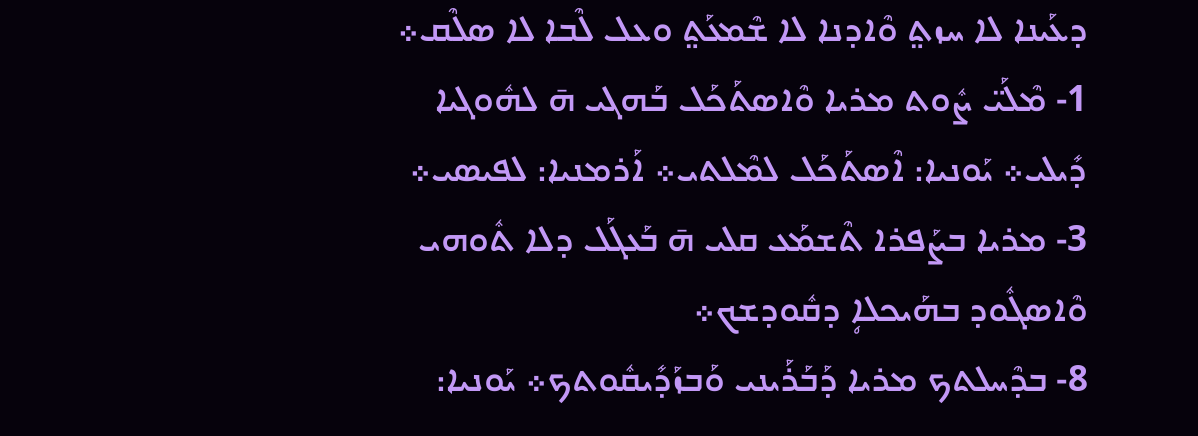ܕܥܰܝܢܐ ܠܐ ܚܙܬ݀ ܘܶܐܕܢܐ ܠܐ ܫܶܡܥܰܬ݀ ܘܥܠ ܠܶܒܐ ܠܐ ܣܠܶܩ܀
1- ܡܶܠܰܝ̈ ܨܽܘܬ ܡܪܝܐ ܘܶܐܣܬܰܟܰܠ ܒܰܗܓܝ ܗ̄ ܠܗܽܘܓܝܐ ܕܺܝܠܝ܀ ܝܰܘܢܝܐ: ܐܶܣܬܰܟܰܠ ܠܡܶܠܬܝ܀ ܐܰܪܡܢܝܐ: ܠܦܝܣܝ܀
3- ܡܪܝܐ ܒܨܰܦܪܐ ܬܶܫܡܰܥ ܩܠܝ ܗ̄ ܒܰܥܓܰܠ ܕܠܐ ܬܽܘܗܝ ܘܶܐܣܓܽܘܕ ܒܗܰܝܟܠܐܴ ܕܩܽܘܕܫܟ܀
8- ܒܕܶܚܠܬܟ ܡܪܝܐ ܕܰܒܰܪܰܝܢܝ ܘܰܒܙܰܕܺܝܩܽܘܬܟ܀ ܝܰܘܢܝܐ: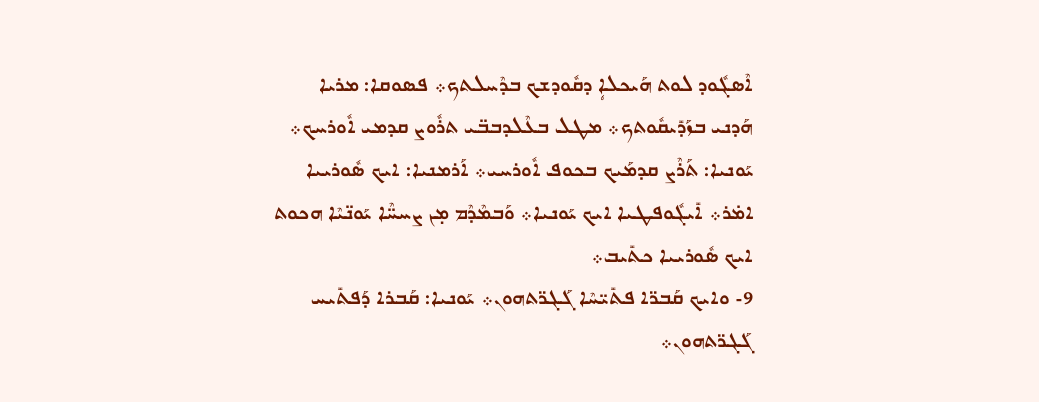ܐܶܣܓܽܘܕ ܠܘܬ ܗܰܝܟܠܐܴ ܕܩܽܘܕܫܟ ܒܕܶܚܠܬܟ܀ ܦܣܘܩܐ: ܡܪܝܐ ܗܰܕܢܝ ܒܙܰܕܺܝܩܽܘܬܟ܀ ܡܛܠ ܒܥܶܠܕܒܒ̈ܝ ܬܪܽܘܨ ܩܕܡܝ ܐܽܘܪܚܟ܀ ܝܰܘܢܝܐ: ܬܰܪܶܨ ܩܕܡܰܝܟ ܒܟܘܦ ܐܽܘܪܚܝ܀ ܐܰܪܡܢܝܐ: ܐܝܟ ܣܽܘܪܝܝܐ ܐܡ̇ܪ܀ ܐܺܝܓܽܘܦܛܝܐ ܐܝܟ ܝܰܘܢܝܐ܀ ܘܰܒܡܶܕܶܡ ܡ̣ܢ ܨܚܚ̈ܶܐ ܝܰܘܢ̈ܝܶܐ ܗܟܘܬ ܐܝܟ ܣܽܘܪܝܝܐ ܟܬܺܝܒ܀
9- ܘܐܝܟ ܩܰܒܪ̈ܐ ܦܬܺܝ̈ܚܶܐ ܓܰܓܪ̈ܬܗܘܢ܀ ܝܰܘܢܝܐ: ܩܰܒܪܐ ܕܰܦܬܺܝܚ ܓܰܓܪ̈ܬܗܘܢ܀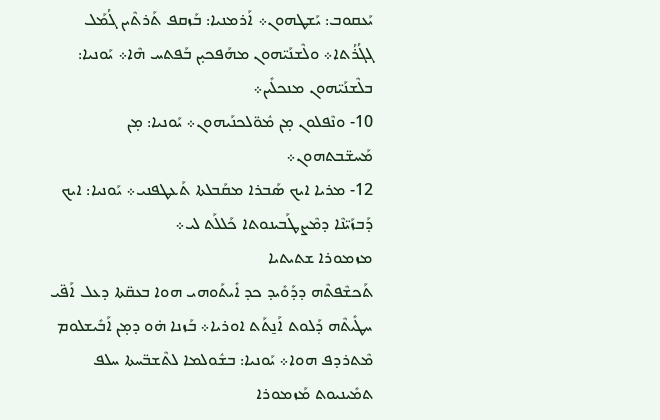ܝܰܥܩܘܒ: ܝܰܫܛܗܘܢ܀ ܐܰܪܡܢܝܐ: ܒܰܙܩܦ ܬܰܪܬܶܝܢ ܓܳܡܰܠ ܓܓܳܪܳܬܐ܀ ܘܠܶܫܢܰܝ̈ܗܘܢ ܡܗܰܦܟܝ̣ܢ ܒܰܦܬܚ ܗܶܐ܀ ܝܰܘܢܝܐ: ܒܠܶܫܢܰܝ̈ܗܘܢ ܡܢܟܠܺܝܢ܀
10- ܘܢܶܦܠܘܢ ܡ̣ܢ ܡܽܘ̈ܠܟܢܰܝܗܘܢ܀ ܝܰܘܢܝܐ: ܡ̣ܢ ܡܰܚܫ̈ܒܬܗܘܢ܀
12- ܡܪܝܐ ܐܝܟ ܣܰܒܪܐ ܡܩܰܒܠܬܐ ܬܰܥܛܦܢܝ܀ ܝܰܘܢܝܐ: ܐܝܟ ܕܰܒܙܰܝ̈ܢܶܐ ܕܡܶܨܛܰܒܝܢܘܬܐ ܟܰܠܠܰܬ ܠܝ܀
ܡܙܡܘܪܐ ܫܬܝܬܝܐ
ܬܰܟܫܶܦܬܶܗ ܕܕܰܘܺܝܕ ܟܕ ܐܺܝܬܰܘܗܝ ܗܘܐ ܒܥܩ̈ܬܐ ܕܥܠ ܐܰܦ̈ܝ ܚܛܺܝܬܶܗ ܕܰܠܘܬ ܐܰܢ̱ܬܰܬ ܐܘܪܝܐ܀ ܒܰܙܢܐ ܗ̇ܘ ܕܡ̣ܢ ܐܰܒܺܝܫܠܘܡ ܡܶܬܪܕܦ ܗܘܐ܀ ܝܰܘܢܝܐ: ܒܫܽܘܠܡܐ ܠܬܶܫܒ̈ܚܬܐ ܚܠܦ ܬܡܺܝܢܝܘܬ ܡܰܙܡܘܪܐ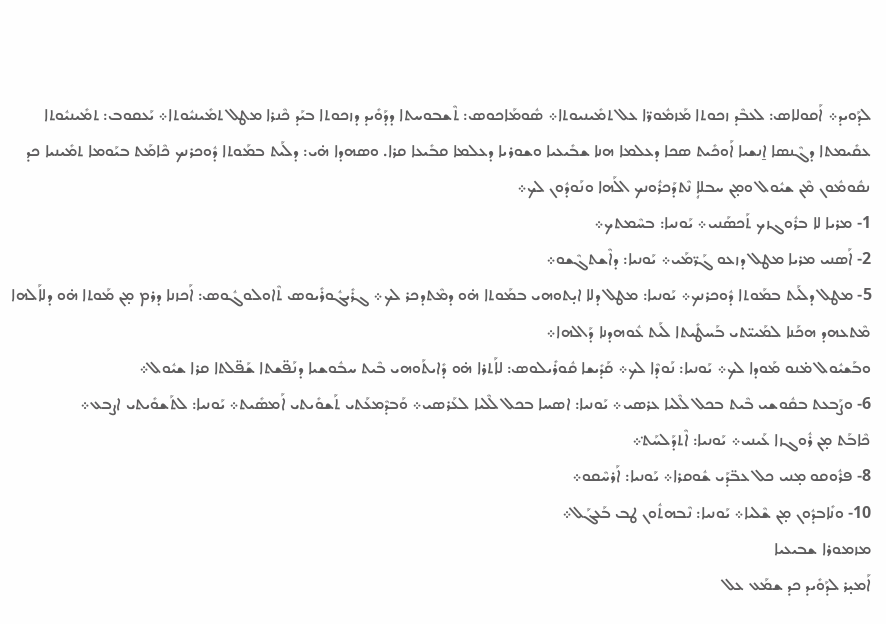ܠܕܰܘܝܕ܀ ܐܰܩܘܠܐܣ: ܠܥܒܶܕ ܙܟܘܬܐ ܡܰܙܡܽܘܪ̈ܐ ܥܠ ܬܡܺܝܢܝܘܬܐ܀ ܣܽܘܡܰܐܟܘܣ: ܬܶܫܒܘܚܬܐ ܕܕܰܘܺܝܕ ܕܙܟܘܬܐ ܒܝܰܕ ܟܶܢܪܐ ܡܛܠ ܬܡܺܝܢܝܽܘܬܐ܀ ܝܰܥܩܘܒ: ܬܡܺܝܢܝܽܘܬܐ ܥܩܺܝܡܬܐ ܕܓܶܢܣܐ ܐ̱ܢܫܝܐ ܐܰܘܟܺܝܬ ܣܟܐ ܕܥܠܡܐ ܗܢܐ ܫܒܺܝܥܝܐ ܘܫܘܪܝܐ ܕܥܠܡܐ ܩܒܺܝܥܐ ܩܪܐ. ܘܣܗܕܐ ܗ̇ܝ: ܕܠܰܝܬ ܒܡܰܘܬܐ ܕܽܘܟܪܢܟ ܟܶܐܡܰܬ ܒܝܰܘܡܐ ܬܡܺܝܢܝܐ ܟܕ ܢܩܽܘܡܽܘܢ ܡܶܢ ܫܝܽܘܠ ܘܡ̣ܢ ܚܒܠܐܴ ܢܶܬܕܰܟܪܽܘܢܟ ܐܠܰܗܐ ܘܢܰܘܕܽܘܢ ܠܟ܀
1- ܡܪܝܐ ܠܐ ܒܪܽܘܓܙܟ ܬܰܟܣܰܢܝ܀ ܝܰܘܢܝܐ: ܒܚܶܡܬܟ܀
2- ܐܰܣܢܝ ܡܪܝܐ ܡܛܠ ܕܙܥܘ ܓܰܪ̈ܡܰܝ܀ ܝܰܘܢܝܐ: ܕܐܶܫܬܓܶܫܘ܀
5- ܡܛܠ ܕܠܰܝܬ ܒܡܰܘܬܐ ܕܽܘܟܪܢܟ܀ ܝܰܘܢܝܐ: ܡܛܠ ܕܠܐ ܐܝ̣ܬܘܗܝ ܒܡܰܘܬܐ ܗ̇ܘ ܕܡܶܬܕܟܪ ܠܟ܀ ܓܪܺܝܓܽܘܪܺܝܘܣ ܬܶܐܘܠܘܓܽܘܣ: ܐܰܟܙܢܐ ܕܪܡ ܡ̣ܢ ܡܰܘܬܐ ܗ̇ܘ ܕܠܐܰܠܗܐ ܡܶܬܥܗܕ ܗܟܰܢܐ ܠܡܰܝܝ̈ܬܝ ܒܰܚܛܺܝܬܐ ܠܰܝܬ ܥܽܘܗܕܢܐ ܕܰܐܠܗܐ܀
ܘܒܰܫܝܽܘܠ ܡ̇ܢܘ ܡܰܘܕܐ ܠܟ܀ ܝܰܘܢܝܐ: ܢܰܘܕܶܐ ܠܟ܀ ܩܰܕܺܝܫܐ ܩܽܘܪܺܝܠܘܣ: ܠܐܰܬܪܐ ܗ̇ܘ ܕܺܐܝܬܰܘܗܝ ܒܶܝܬ ܚܒܽܘܫܝܐ ܕܢܰܦ̈ܫܬܐ ܫܰܦ̈ܠܬܐ ܩܪܐ ܫܝܽܘܠ܀
6- ܘܨܰܒܥܬ ܒܩܽܘܫܝ ܒܶܝܬ ܒܟܠ ܠܶܠܝܐ ܥܪܣܝ܀ ܝܰܘܢܝܐ: ܐܣܚܐ ܒܟܠ ܠܶܠܝܐ ܠܥܰܪܣܝ܀ ܘܰܒܕܶܡܥܰܬܝ ܬܰܫܘܺܝܬܝ ܐܰܡܣܺܝܬ܀ ܝܰܘܢܝܐ: ܠܬܰܫܘܺܝܬܝ ܐܨܒܥ܀
ܟܶܐܒܰܬ ܡ̣ܢ ܪܽܘܓܙܐ ܥܰܝܢܝ܀ ܝܰܘܢܝܐ: ܐܶܬܕܰܠܚܰܬ݀܀
8- ܦܪܽܘܩܘ ܡ̣ܢܝ ܟܠ ܥܒ̈ܕܰܝ ܫܽܘܩܪܐ܀ ܝܰܘܢܝܐ: ܐܰܪܚܶܩܘ܀
10- ܘܢܺܐܒܕܽܘܢ ܡ̣ܢ ܫܶܠܝܐ܀ ܝܰܘܢܝܐ: ܢܶܒܗܬܽܘܢ ܛܒ ܒܰܥܓܰܠ܀
ܡܙܡܘܪܐ ܫܒܝܥܝܐ
ܐܰܡܝ̣ܪ ܠܕܰܘܺܝܕ ܟܕ ܫܡܰܥ ܥܠ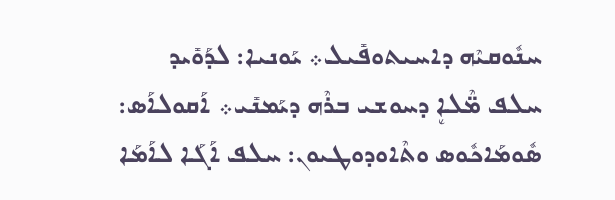ܚܢܽܘܩܝܶܗ ܕܐܚܝܬܘܦܺܝܠ܀ ܝܰܘܢܝܐ: ܠܕܰܘܺܝܕ ܚܠܦ ܡ̈ܶܠܐܷ ܕܚܘܫܝ ܒܪܶܗ ܕܝܰܡܢܺܝ܀ ܐܰܩܘܠܐܰܣ: ܣܽܘܡܰܐܟܽܘܣ ܘܬܶܐܘܕܘܛܝܘܢ: ܚܠܦ ܐܰܓܰܐ ܠܐܰܡܰܐ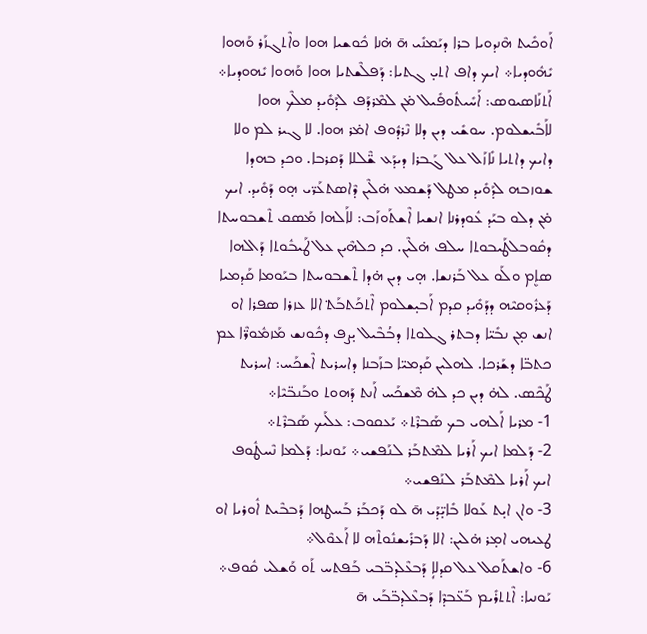ܐܰܘܟܺܝܬ ܗܶܢܕܘܝܐ ܒܪܐ ܕܝܰܡܢܺܝ ܗ̄ ܗ̇ܢܐ ܟܽܘܫܝܐ ܗܘܐ ܘܐܶܬܓܙܰܪ ܘܰܗܘܐ ܝܺܗܽܘܕܝܐ܀ ܐܝܟ ܕܐܦ ܐܬܝ̣ ܓܬܝܐ: ܕܰܦܠܶܫܬܝܐ ܗܘܐ ܘܰܗܘܐ ܝܺܗܘܕܝܐ܀ ܐܰܬܢܰܐܣܝܘܣ: ܐܰܚܺܝܬܽܘܦܺܝܠ ܡ̇ܢ ܠܡܶܪܕܰܦ ܠܕܰܘܺܝܕ ܡܠܶܟ ܗܘܐ ܠܐܰܒܺܝܫܠܘܡ. ܚܘܫܺܝ ܕܝܢ ܕܠܐ ܢܶܪܕܽܘܦ ܐܡ̇ܪ ܗܘܐ. ܠܐ ܓܝܪ ܠܡ ܘܠܐ ܕܐܝܟ ܕܐܬܝܐ ܢܺܐܙܰܠ ܥܠ ܓܰܒܪܐ ܕܝܕܰܥ ܫ̈ܶܠܠܐ ܕܰܩܪܒܐ. ܘܟܕ ܒܗܕܐ ܫܘܙܒܗ ܠܕܰܘܺܝܕ ܡܛܠ ܕܰܫܡܥ ܗ̇ܠܶܝܢ ܕܶܐܣܬܥܰܪ̈ܝ ܗ̣ܘ ܕܰܘܺܝܕ. ܐܝܟ ܡ̇ܢ ܕܠܘ ܒܝܰܕ ܥܽܘܕܪܢܐ ܐܢܫܝܐ ܐܶܫܬܰܘܙܰܒ: ܠܐܰܠܗܐ ܡܰܣܩ ܬܶܫܒܘܚܬܐ ܕܩܽܘܒܠܛܰܝܒܘܬܐ ܚܠܦ ܗ̇ܠܶܝܢ. ܟܕ ܟܠܗܶܝܢ ܥܠ ܛܰܝܒܽܘܬܐ ܕܰܐܠܗܐ ܣܐܷܡ ܘܠܰܘ ܥܠ ܒܰܪܢܫܐ. ܗ̣ܝ ܕܝܢ ܗ̇ܕܐ ܬܶܫܒܘܚܬܐ ܒܝܰܘܡܐ ܩܰܕܡܝܐ ܕܰܥܪܽܘܩܝܶܗ ܕܕܰܘܺܝܕ ܩܕܡ ܐܰܒܝ̣ܫܠܘܡ ܐܶܬܟܰܬܒܰܬ݀ ܐܠܐ ܥܙܪܐ ܣܦܪܐ ܐܘ ܐܢܫ ܡ̣ܢ ܢܒܺܝ̈ܐ ܕܒܬܪ ܓܠܘܬܐ ܕܒܳܒܶܝܠ ܝ̣ܨܦ ܕܟܽܘܢܫ ܡܰܙܡܽܘܪ̈ܶܐ ܥܡ ܟܬܒ̈ܐ ܕܫܰܪܟܐ. ܠܗܠܝܢ ܩܰܕܡܝ̈ܐ ܒܙܰܒܢܐ ܕܐܚܪܝܬ ܐܶܫܟܰܚ: ܐܚܪܝܬ ܛܰܟܶܣ. ܠܗ̇ ܕܝܢ ܟܕ ܠܗ̇ ܡܶܫܟܰܚ ܐܰܢܬ ܕܰܗܘܬ ܘܒܰܢܒ̈ܝܶܐ܀
1- ܡܪܝܐ ܐܰܠܗܝ ܒܟ ܣܰܒܪܶܬ܀ ܝܰܥܩܘܒ: ܥܠܰܝܟ ܣܰܒܪܶܬ܀
2- ܕܰܠܡܐ ܐܝܟ ܐܰܪܝܐ ܠܡܶܬܒܰܪ ܠܢܰܦܫܝ܀ ܝܰܘܢܝܐ: ܕܰܠܡܐ ܢܶܚܛܽܘܦ ܐܝܟ ܐܰܪܝܐ ܠܡܶܬܒܰܪ ܠܢܰܦܫܝ܀
3- ܘܐܢ ܐܝ̣ܬ ܥܰܘܠܐ ܒܺܐܝ̣̈ܕܰܝ ܗ̄ ܠܘ ܕܰܟܒܰܪ ܒܰܚܛܗܐ ܕܰܒܒܶܝܬ ܐܽܘܪܝܐ ܐܘ ܛܥܝܗܝ ܐܡ̣ܪ ܗ̇ܠܝܢ: ܐܠܐ ܕܰܒܪܺܝܫܢܽܘܬܶܗ ܠܐ ܐܰܥܘܶܠ܀
6- ܘܐܫܬܰܩܠ ܥܠ ܩܕܠܐܴ ܕܰܒܥܶܠܕܒ̈ܒܝ ܒܰܦܬܚ ܬܰܘ ܘܰܫܠܝ ܩܽܘܦ܀ ܝܰܘܢܝܐ: ܐܶܬܬܪܺܝܡ ܒܰܥ̈ܒܕܶܐ ܕܰܒܥܶܠܕܒ̈ܒܰܝ ܗ̄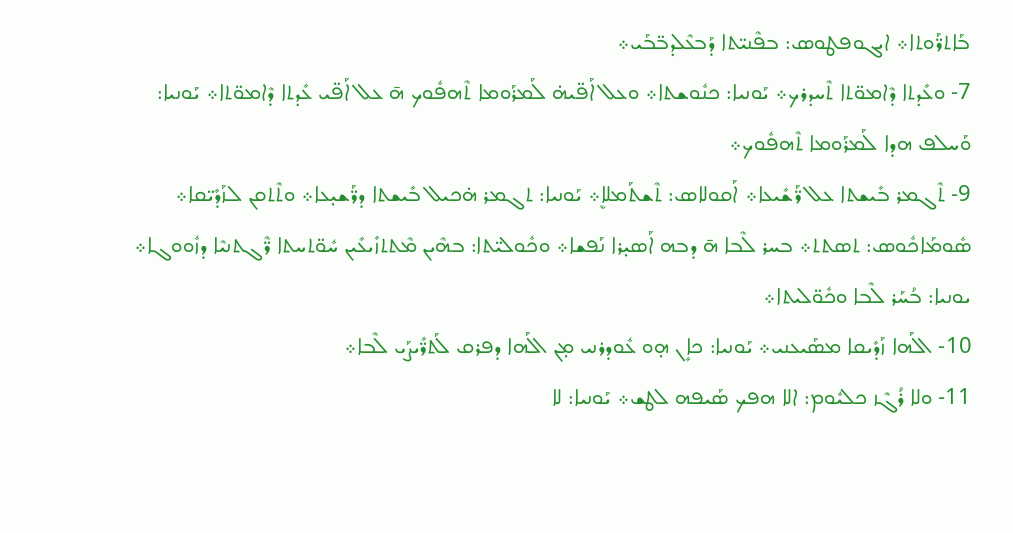ܒܰܐܬܪ̈ܰܘܬܐ܀ ܐܝܓܘܦܛܘܣ: ܒܦܶܢܝ̈ܬܐ ܕܰܒܥܶܠܕܒ̈ܒܰܝ܀
7- ܘܥܺܕܬܐ ܕܶܐܡܘ̈ܬܐ ܬܶܚܕܪܟ܀ ܝܰܘܢܝܐ: ܟܢܽܘܫܬܐ܀ ܘܥܠ ܐܰܦ̈ܝܗ̇ ܠܰܡܪܰܘܡܐ ܬܶܗܦܽܘܟ ܗ̄ ܥܠ ܐܰܦ̈ܝ ܥܺܕܬܐ ܕܶܐܡܘ̈ܬܐ܀ ܝܰܘܢܝܐ: ܘܰܚܠܦ ܗܕܐ ܠܰܡܪܰܘܡܐ ܬܶܗܦܽܘܟ܀
9- ܬܶܓܡܪ ܒܺܝܫܬܐ ܥܠ ܪ̈ܰܫܺܝܥܐ܀ ܐܰܩܘܠܐܣ: ܬܶܫܬܰܡܠܐܷ܀ ܝܰܘܢܝܐ: ܬܓܡܪ ܗ̇ܟܝܠ ܒܺܝܫܬܐ ܕܪ̈ܰܫܝ̣ܥܐ܀ ܘܬܶܬܩܢ ܠܙܰܕܺܝ̈ܩܐ܀ ܣܽܘܡܰܐܟܽܘܣ: ܬܣܬܬ܀ ܒܚܪ ܠܶܒܐ ܗ̄ ܕܒܗ ܐܰܣܝ̣ܪܐ ܢܰܦܫܐ܀ ܘܟܽܘܠܝ̈ܬܐ: ܒܗܶܝܢ ܡܶܬܬܙܺܝܥܺܝܢ ܚܽܘ̈ܬܚܬܐ ܪ̈ܶܓܬܢܝܶܐ ܕܙܽܘܘܓܐ܀ ܝܘܢܝܐ: ܒܳܚܰܪ ܠܶܒܐ ܘܟܽܘ̈ܠܝܬܐ܀
10- ܐܠܰܗܐ ܙܰܕܺܝܩܐ ܡܣܰܝܥܢܝ܀ ܝܰܘܢܝܐ: ܟܐܻܢ ܗ̣ܘ ܥܽܘܕܪܢܝ ܡ̣ܢ ܐܠܰܗܐ ܕܦܪܩ ܠܰܬܪ̈ܺܝܨܰܝ ܠܶܒܐ܀
11- ܘܠܐ ܪܳܓܶܙ ܟܠܝܽܘܡ: ܐܠܐ ܗܦܟ ܣܰܝܦܗ ܠܛܫ܀ ܝܰܘܢܝܐ: ܠܐ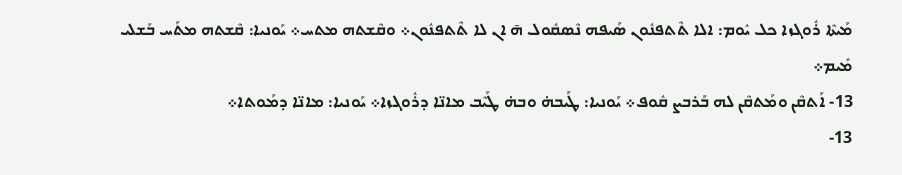ܡܰܝܬܶܐ ܪܽܘܓܙܐ ܟܠ ܝܽܘܡ: ܐܠܐ ܬܶܬܦܢܽܘܢ ܣܰܝܦܗ ܢܶܣܩܽܘܠ ܗ̄ ܐܢ ܠܐ ܬܶܬܦܢܽܘܢ܀ ܘܩܶܫܬܗ ܡܬܚ܀ ܝܰܘܢܝܐ: ܩܶܫܬܗ ܡܬܰܚ ܒܰܫܠܝ ܡܺܝܡ܀
13- ܐܰܬܩܶܢ ܘܡܰܬܩܶܢ ܠܗ ܒܰܪܒܨ ܩܽܘܦ܀ ܝܰܘܢܝܐ: ܛܰܝܒܗ̇ ܘܒܗ̇ ܛܰܝܶܒ ܡܐܢ̈ܐ ܕܪܽܘܓܙܐ܀ ܝܰܘܢܝܐ: ܡܐܢ̈ܐ ܕܡܰܘܬܐ܀
13-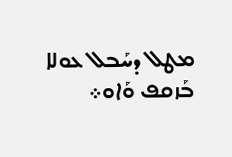ܡܛܠ ܕܚܰܒܠ ܥܘܠܐ ܒܰܙܩܦ ܘܰܐܘ܀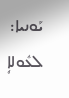ܝܰܘܢܝܐ: ܠܥܽܘܠܐܴ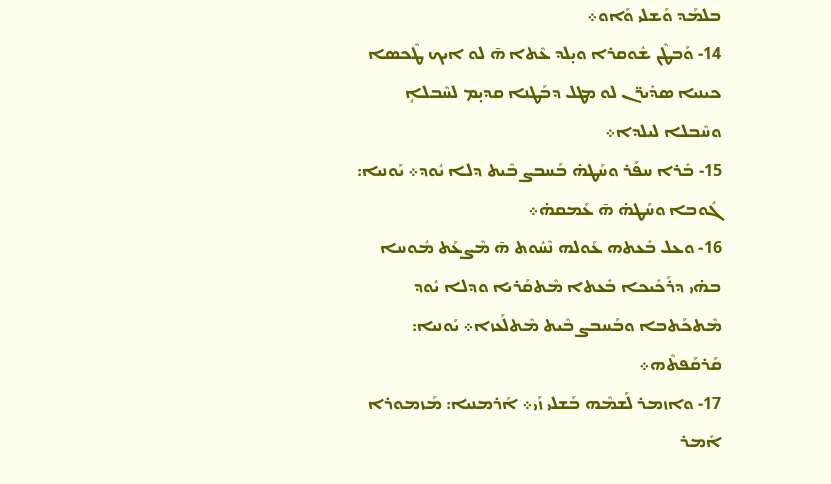ܒܠܡܰܕ ܘܰܫܠܝ ܘܰܐܘ܀
14- ܘܰܒܛܶܢ ܫܽܘܩܪܐ ܘܝ̣ܠܕ ܥܶܬܐ ܗ̄ ܠܘ ܐܝܟ ܛܶܟܣܐ ܟܝܢܝܐ ܣܕܺܝܪ̈ܢ ܠܘ ܡܛܠ ܕܒܰܛܢܐ ܩܕܝ̣ܡ ܠܚܶܒܠܐܴ ܘܚܶܒܠܐ ܠܝܠܕܐ܀
15- ܒܺܪܐ ܚܦܰܪ ܘܚܰܛܗ̇ ܒܰܚܒܨ ܒܶܝܬ ܕܠܐ ܝܽܘܕ܀ ܝܰܘܢܝܐ: ܓܽܘܒܐ ܘܚܰܛܗ̇ ܗ̄ ܥܰܡܩܗ̇܀
16- ܘܥܠ ܒܺܥܬܗ ܥܰܘܠܗ ܢܶܚܽܘܬ ܗ̄ ܡܶܨܥܰܬ ܡܽܘܚܐ ܒܗ̇ܝ ܕܪܰܟܺܝܟܐ ܒܺܥܬܐ ܡܶܬܩܰܪܝܐ ܘܕܠܐ ܝܽܘܕ ܡܶܬܟܰܬܒܐ ܘܒܰܚܒܨ ܒܶܝܬ ܡܶܬܠܰܥܙܐ܀ ܝܰܘܢܝܐ: ܩܰܪܩܰܦܬܶܗ܀
17- ܘܐܙܡܪ ܠܰܫܡܶܗ ܒܰܫܠܝ ܙܰܝ܀ ܐܰܪܡܢܝܐ: ܡܰܙܡܘܪܐ ܐܺܡܪ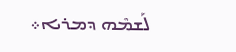ܠܰܫܡܶܗ ܕܡܪܝܐ܀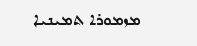ܡܙܡܘܪܐ ܬܡܝܢܝܐ